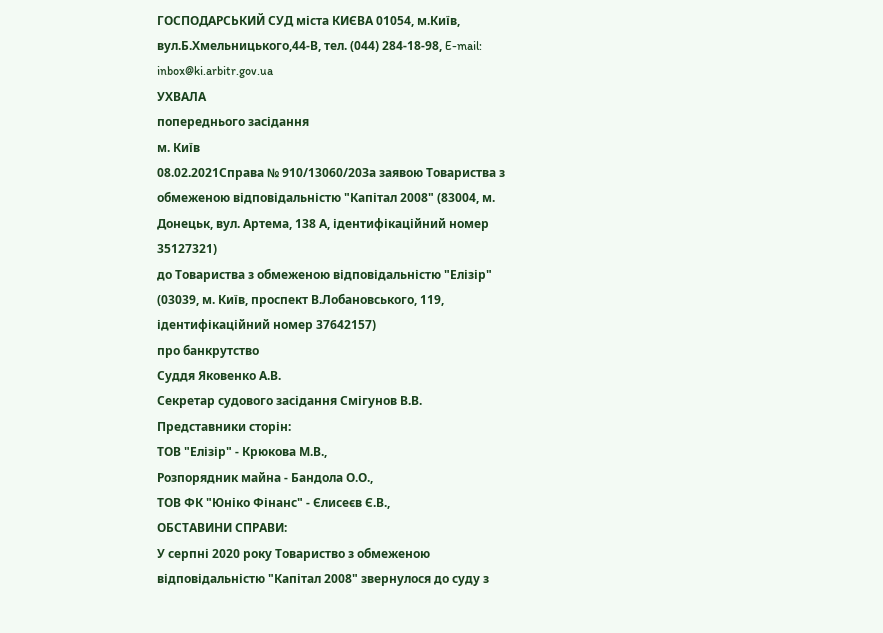ГОСПОДАРСЬКИЙ СУД міста КИЄВА 01054, м.Київ, вул.Б.Хмельницького,44-В, тел. (044) 284-18-98, E-mail: inbox@ki.arbitr.gov.ua
УХВАЛА
попереднього засідання
м. Київ
08.02.2021Справа № 910/13060/20За заявою Товариства з обмеженою відповідальністю "Капітал 2008" (83004, м. Донецьк, вул. Артема, 138 А, ідентифікаційний номер 35127321)
до Товариства з обмеженою відповідальністю "Елізір" (03039, м. Київ, проспект В.Лобановського, 119, ідентифікаційний номер 37642157)
про банкрутство
Суддя Яковенко А.В.
Секретар судового засідання Смігунов В.В.
Представники сторін:
ТОВ "Елізір" - Крюкова М.В.,
Розпорядник майна - Бандола О.О.,
ТОВ ФК "Юніко Фінанс" - Єлисеєв Є.В.,
ОБСТАВИНИ СПРАВИ:
У серпні 2020 року Товариство з обмеженою відповідальністю "Капітал 2008" звернулося до суду з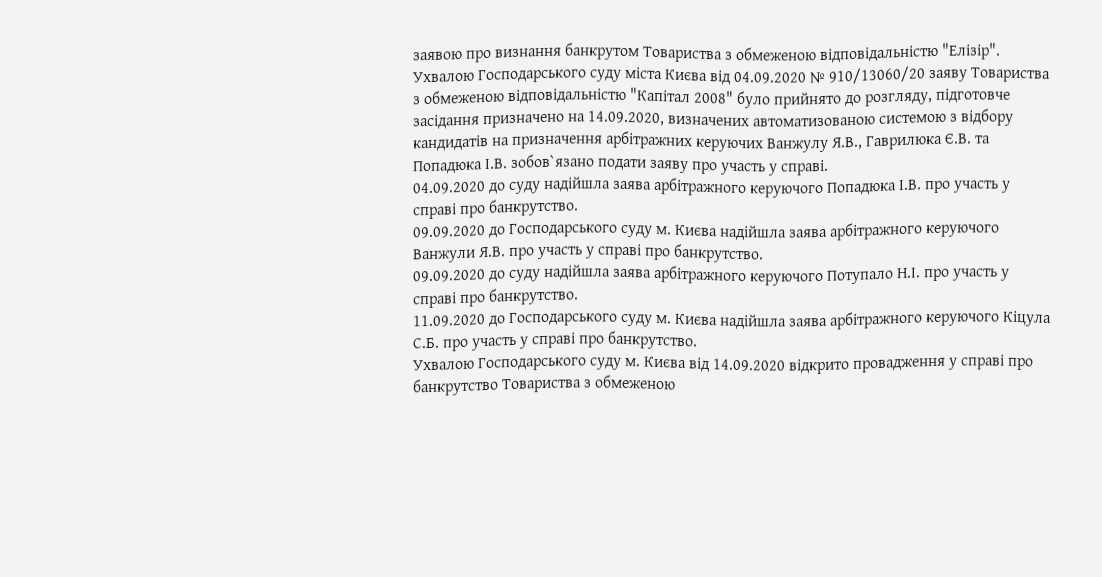заявою про визнання банкрутом Товариства з обмеженою відповідальністю "Елізір".
Ухвалою Господарського суду міста Києва від 04.09.2020 № 910/13060/20 заяву Товариства з обмеженою відповідальністю "Капітал 2008" було прийнято до розгляду, підготовче засідання призначено на 14.09.2020, визначених автоматизованою системою з відбору кандидатів на призначення арбітражних керуючих Ванжулу Я.В., Гаврилюка Є.В. та Попадюка І.В. зобов`язано подати заяву про участь у справі.
04.09.2020 до суду надійшла заява арбітражного керуючого Попадюка І.В. про участь у справі про банкрутство.
09.09.2020 до Господарського суду м. Києва надійшла заява арбітражного керуючого Ванжули Я.В. про участь у справі про банкрутство.
09.09.2020 до суду надійшла заява арбітражного керуючого Потупало Н.І. про участь у справі про банкрутство.
11.09.2020 до Господарського суду м. Києва надійшла заява арбітражного керуючого Кіцула С.Б. про участь у справі про банкрутство.
Ухвалою Господарського суду м. Києва від 14.09.2020 відкрито провадження у справі про банкрутство Товариства з обмеженою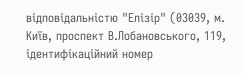відповідальністю "Елізір" (03039, м. Київ, проспект В.Лобановського, 119, ідентифікаційний номер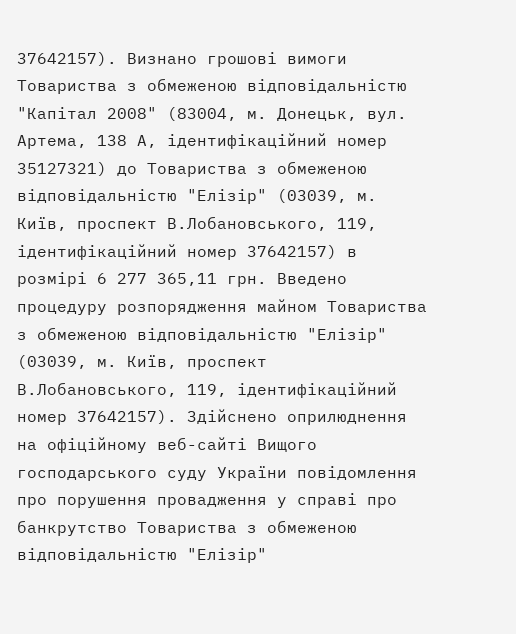37642157). Визнано грошові вимоги Товариства з обмеженою відповідальністю "Капітал 2008" (83004, м. Донецьк, вул. Артема, 138 А, ідентифікаційний номер 35127321) до Товариства з обмеженою відповідальністю "Елізір" (03039, м. Київ, проспект В.Лобановського, 119, ідентифікаційний номер 37642157) в розмірі 6 277 365,11 грн. Введено процедуру розпорядження майном Товариства з обмеженою відповідальністю "Елізір" (03039, м. Київ, проспект В.Лобановського, 119, ідентифікаційний номер 37642157). Здійснено оприлюднення на офіційному веб-сайті Вищого господарського суду України повідомлення про порушення провадження у справі про банкрутство Товариства з обмеженою відповідальністю "Елізір"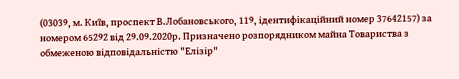(03039, м. Київ, проспект В.Лобановського, 119, ідентифікаційний номер 37642157) за номером 65292 від 29.09.2020р. Призначено розпорядником майна Товариства з обмеженою відповідальністю "Елізір"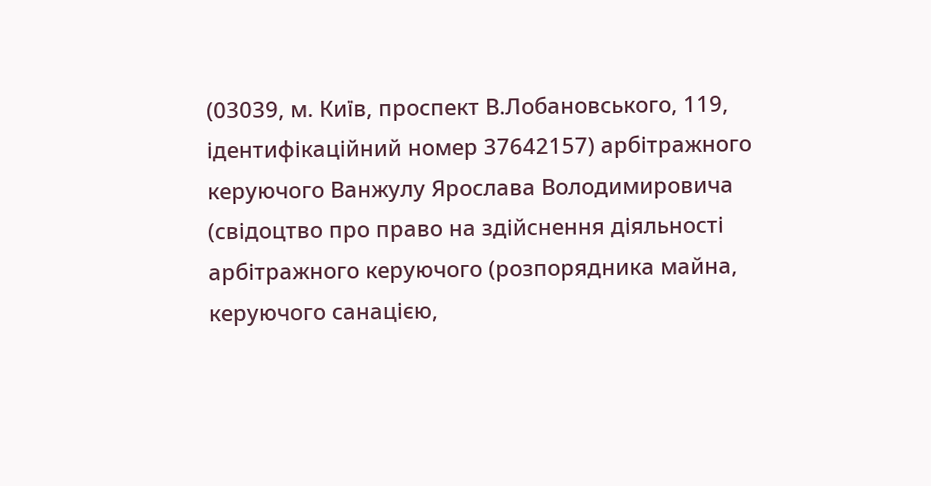(03039, м. Київ, проспект В.Лобановського, 119, ідентифікаційний номер 37642157) арбітражного керуючого Ванжулу Ярослава Володимировича (свідоцтво про право на здійснення діяльності арбітражного керуючого (розпорядника майна, керуючого санацією,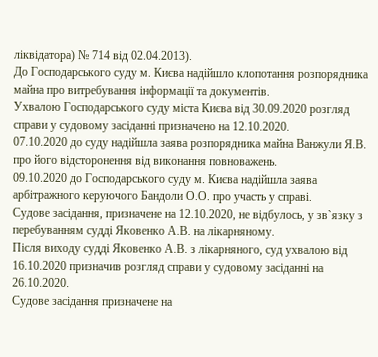ліквідатора) № 714 від 02.04.2013).
До Господарського суду м. Києва надійшло клопотання розпорядника майна про витребування інформації та документів.
Ухвалою Господарського суду міста Києва від 30.09.2020 розгляд справи у судовому засіданні призначено на 12.10.2020.
07.10.2020 до суду надійшла заява розпорядника майна Ванжули Я.В. про його відсторонення від виконання повноважень.
09.10.2020 до Господарського суду м. Києва надійшла заява арбітражного керуючого Бандоли О.О. про участь у справі.
Судове засідання, призначене на 12.10.2020, не відбулось, у зв`язку з перебуванням судді Яковенко А.В. на лікарняному.
Після виходу судді Яковенко А.В. з лікарняного, суд ухвалою від 16.10.2020 призначив розгляд справи у судовому засіданні на 26.10.2020.
Судове засідання призначене на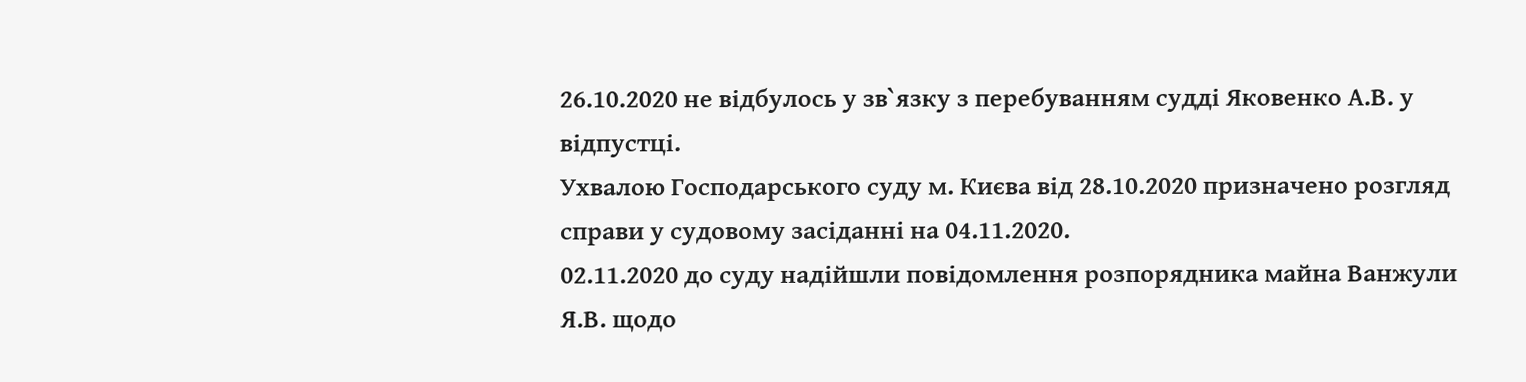26.10.2020 не відбулось у зв`язку з перебуванням судді Яковенко А.В. у відпустці.
Ухвалою Господарського суду м. Києва від 28.10.2020 призначено розгляд справи у судовому засіданні на 04.11.2020.
02.11.2020 до суду надійшли повідомлення розпорядника майна Ванжули Я.В. щодо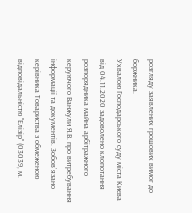розгляду заявлених грошових вимог до боржника.
Ухвалою Господарського суду міста Києва від 04.11.2020 задоволено клопотання розпорядника майна арбітражного керуючого Ванжули Я.В. про витребування інформації та документів. Зобов`язано керівника Товариства з обмеженою відповідальністю "Елізір" (03039, м.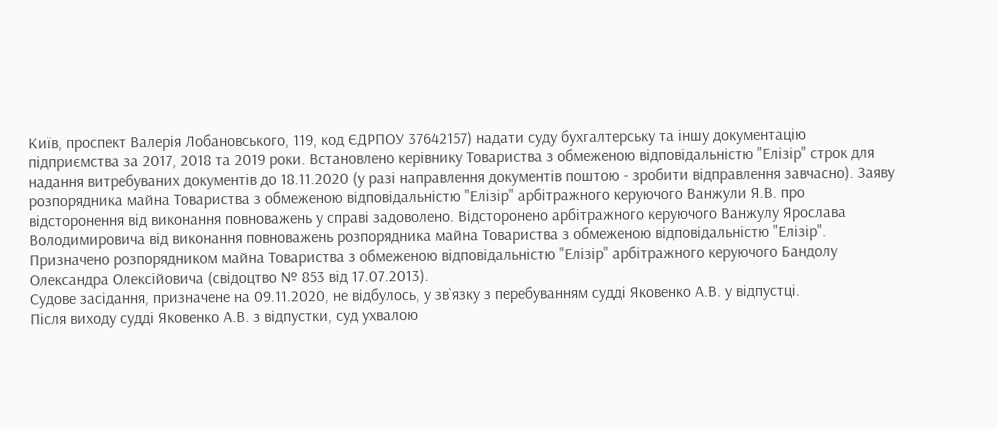Київ, проспект Валерія Лобановського, 119, код ЄДРПОУ 37642157) надати суду бухгалтерську та іншу документацію підприємства за 2017, 2018 та 2019 роки. Встановлено керівнику Товариства з обмеженою відповідальністю "Елізір" строк для надання витребуваних документів до 18.11.2020 (у разі направлення документів поштою - зробити відправлення завчасно). Заяву розпорядника майна Товариства з обмеженою відповідальністю "Елізір" арбітражного керуючого Ванжули Я.В. про відсторонення від виконання повноважень у справі задоволено. Відсторонено арбітражного керуючого Ванжулу Ярослава Володимировича від виконання повноважень розпорядника майна Товариства з обмеженою відповідальністю "Елізір". Призначено розпорядником майна Товариства з обмеженою відповідальністю "Елізір" арбітражного керуючого Бандолу Олександра Олексійовича (свідоцтво № 853 від 17.07.2013).
Судове засідання, призначене на 09.11.2020, не відбулось, у зв`язку з перебуванням судді Яковенко А.В. у відпустці.
Після виходу судді Яковенко А.В. з відпустки, суд ухвалою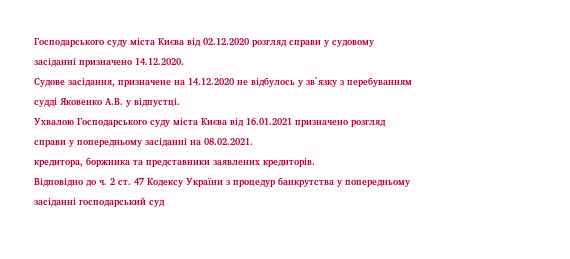Господарського суду міста Києва від 02.12.2020 розгляд справи у судовому засіданні призначено 14.12.2020.
Судове засідання, призначене на 14.12.2020 не відбулось у зв`язку з перебуванням судді Яковенко А.В. у відпустці.
Ухвалою Господарського суду міста Києва від 16.01.2021 призначено розгляд справи у попередньому засіданні на 08.02.2021.
кредитора, боржника та представники заявлених кредиторів.
Відповідно до ч. 2 ст. 47 Кодексу України з процедур банкрутства у попередньому засіданні господарський суд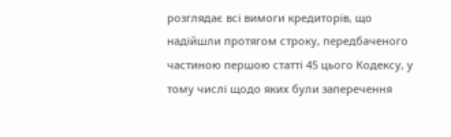розглядає всі вимоги кредиторів, що надійшли протягом строку, передбаченого частиною першою статті 45 цього Кодексу, у тому числі щодо яких були заперечення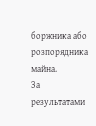боржника або розпорядника майна.
За результатами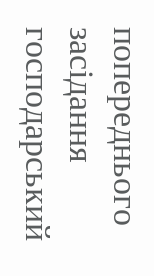попереднього засідання господарський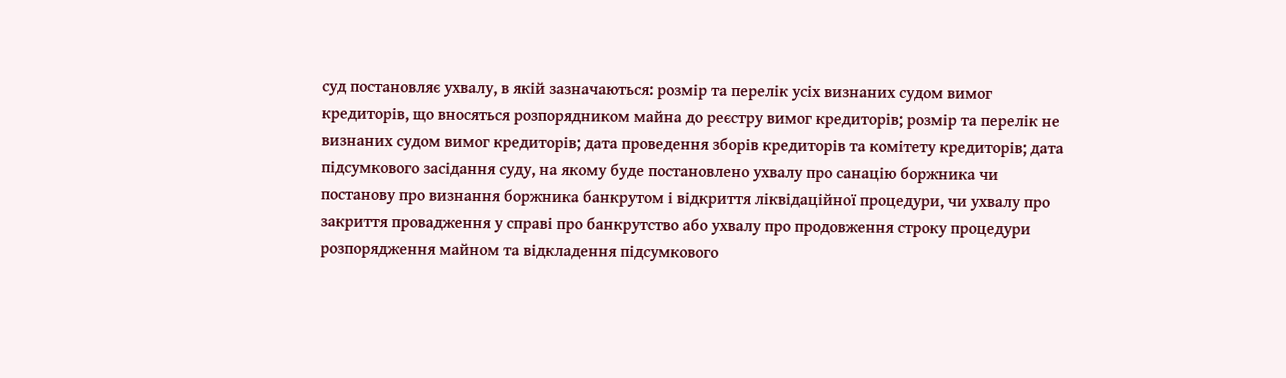суд постановляє ухвалу, в якій зазначаються: розмір та перелік усіх визнаних судом вимог кредиторів, що вносяться розпорядником майна до реєстру вимог кредиторів; розмір та перелік не визнаних судом вимог кредиторів; дата проведення зборів кредиторів та комітету кредиторів; дата підсумкового засідання суду, на якому буде постановлено ухвалу про санацію боржника чи постанову про визнання боржника банкрутом і відкриття ліквідаційної процедури, чи ухвалу про закриття провадження у справі про банкрутство або ухвалу про продовження строку процедури розпорядження майном та відкладення підсумкового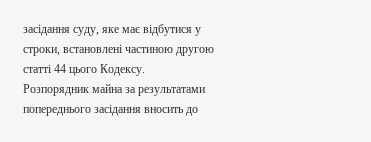засідання суду, яке має відбутися у строки, встановлені частиною другою статті 44 цього Кодексу.
Розпорядник майна за результатами попереднього засідання вносить до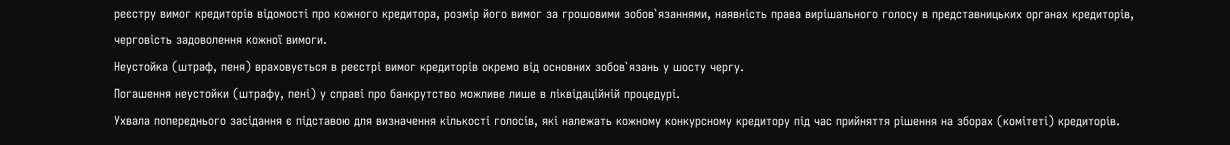реєстру вимог кредиторів відомості про кожного кредитора, розмір його вимог за грошовими зобов`язаннями, наявність права вирішального голосу в представницьких органах кредиторів, черговість задоволення кожної вимоги.
Неустойка (штраф, пеня) враховується в реєстрі вимог кредиторів окремо від основних зобов`язань у шосту чергу.
Погашення неустойки (штрафу, пені) у справі про банкрутство можливе лише в ліквідаційній процедурі.
Ухвала попереднього засідання є підставою для визначення кількості голосів, які належать кожному конкурсному кредитору під час прийняття рішення на зборах (комітеті) кредиторів.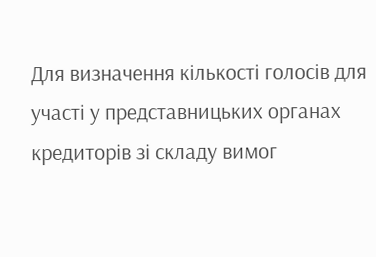Для визначення кількості голосів для участі у представницьких органах кредиторів зі складу вимог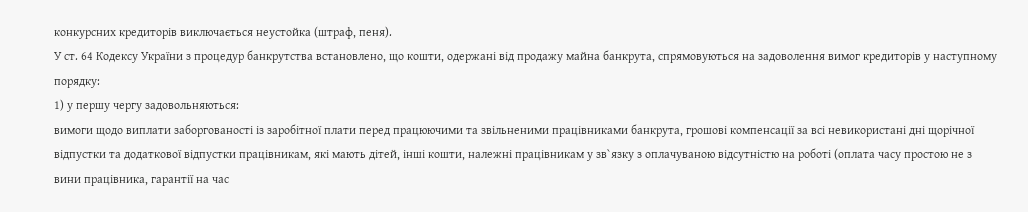конкурсних кредиторів виключається неустойка (штраф, пеня).
У ст. 64 Кодексу України з процедур банкрутства встановлено, що кошти, одержані від продажу майна банкрута, спрямовуються на задоволення вимог кредиторів у наступному порядку:
1) у першу чергу задовольняються:
вимоги щодо виплати заборгованості із заробітної плати перед працюючими та звільненими працівниками банкрута, грошові компенсації за всі невикористані дні щорічної відпустки та додаткової відпустки працівникам, які мають дітей, інші кошти, належні працівникам у зв`язку з оплачуваною відсутністю на роботі (оплата часу простою не з вини працівника, гарантії на час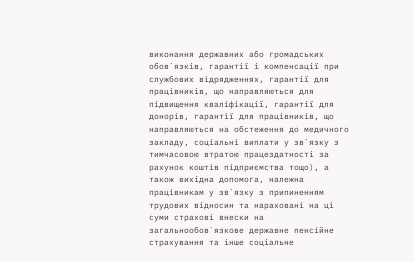виконання державних або громадських обов`язків, гарантії і компенсації при службових відрядженнях, гарантії для працівників, що направляються для підвищення кваліфікації, гарантії для донорів, гарантії для працівників, що направляються на обстеження до медичного закладу, соціальні виплати у зв`язку з тимчасовою втратою працездатності за рахунок коштів підприємства тощо), а також вихідна допомога, належна працівникам у зв`язку з припиненням трудових відносин та нараховані на ці суми страхові внески на загальнообов`язкове державне пенсійне страхування та інше соціальне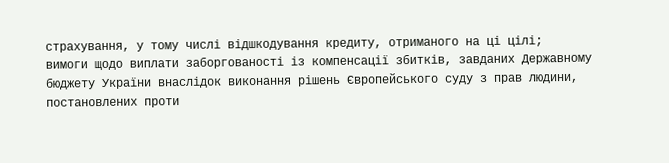страхування, у тому числі відшкодування кредиту, отриманого на ці цілі;
вимоги щодо виплати заборгованості із компенсації збитків, завданих Державному бюджету України внаслідок виконання рішень Європейського суду з прав людини, постановлених проти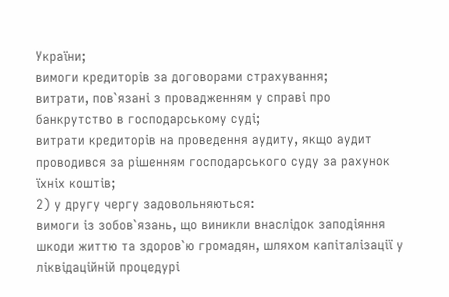України;
вимоги кредиторів за договорами страхування;
витрати, пов`язані з провадженням у справі про банкрутство в господарському суді;
витрати кредиторів на проведення аудиту, якщо аудит проводився за рішенням господарського суду за рахунок їхніх коштів;
2) у другу чергу задовольняються:
вимоги із зобов`язань, що виникли внаслідок заподіяння шкоди життю та здоров`ю громадян, шляхом капіталізації у ліквідаційній процедурі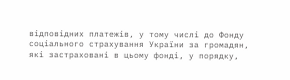відповідних платежів, у тому числі до Фонду соціального страхування України за громадян, які застраховані в цьому фонді, у порядку,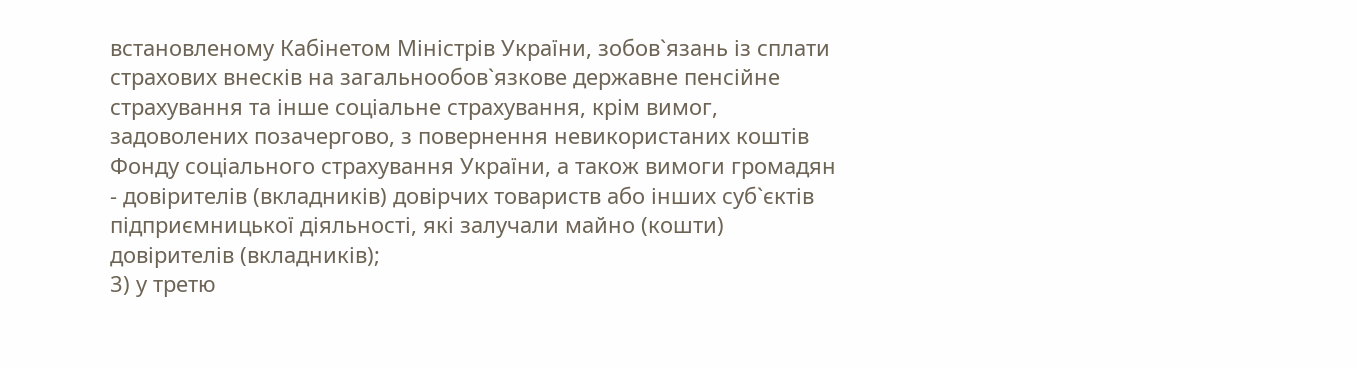встановленому Кабінетом Міністрів України, зобов`язань із сплати страхових внесків на загальнообов`язкове державне пенсійне страхування та інше соціальне страхування, крім вимог, задоволених позачергово, з повернення невикористаних коштів Фонду соціального страхування України, а також вимоги громадян - довірителів (вкладників) довірчих товариств або інших суб`єктів підприємницької діяльності, які залучали майно (кошти) довірителів (вкладників);
3) у третю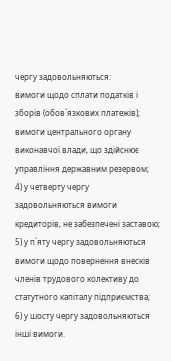чергу задовольняються:
вимоги щодо сплати податків і зборів (обов`язкових платежів);
вимоги центрального органу виконавчої влади, що здійснює управління державним резервом;
4) у четверту чергу задовольняються вимоги кредиторів, не забезпечені заставою;
5) у п`яту чергу задовольняються вимоги щодо повернення внесків членів трудового колективу до статутного капіталу підприємства;
6) у шосту чергу задовольняються інші вимоги.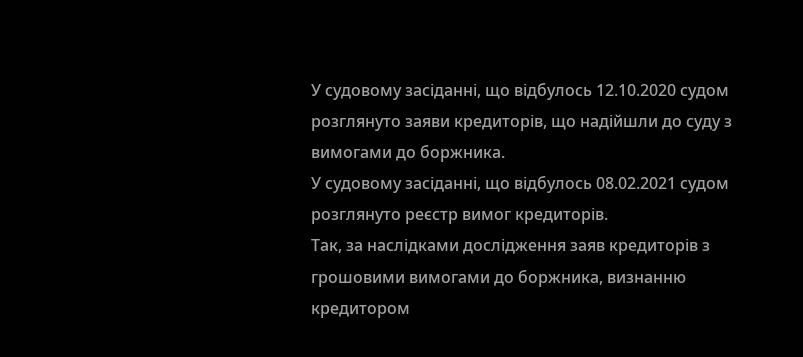У судовому засіданні, що відбулось 12.10.2020 судом розглянуто заяви кредиторів, що надійшли до суду з вимогами до боржника.
У судовому засіданні, що відбулось 08.02.2021 судом розглянуто реєстр вимог кредиторів.
Так, за наслідками дослідження заяв кредиторів з грошовими вимогами до боржника, визнанню кредитором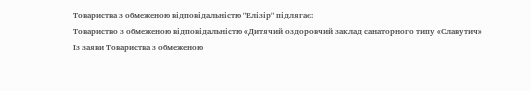Товариства з обмеженою відповідальністю "Елізір" підлягає:
Товариство з обмеженою відповідальністю «Дитячий оздоровчий заклад санаторного типу «Славутич»
Із заяви Товариства з обмеженою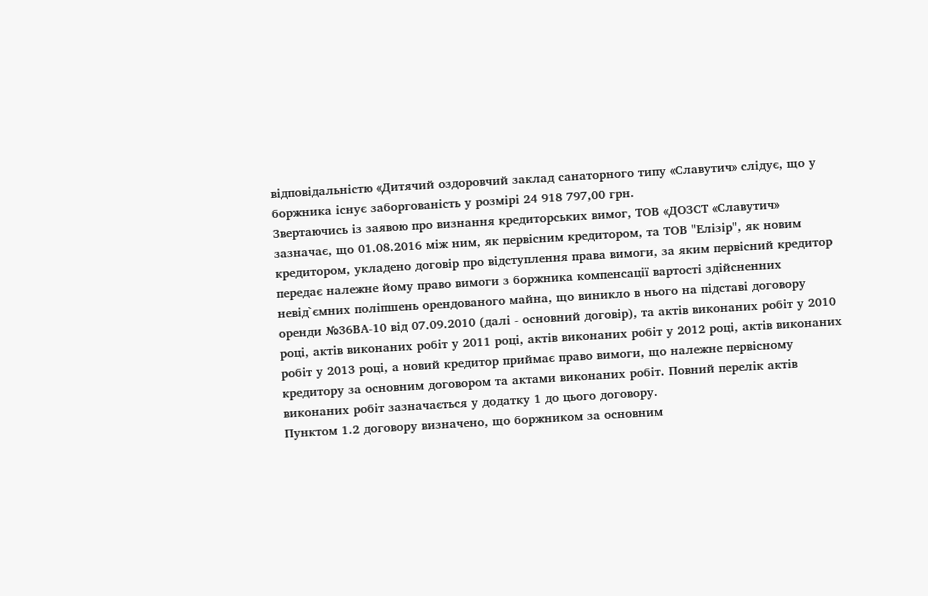відповідальністю «Дитячий оздоровчий заклад санаторного типу «Славутич» слідує, що у боржника існує заборгованість у розмірі 24 918 797,00 грн.
Звертаючись із заявою про визнання кредиторських вимог, ТОВ «ДОЗСТ «Славутич» зазначає, що 01.08.2016 між ним, як первісним кредитором, та ТОВ "Елізір", як новим кредитором, укладено договір про відступлення права вимоги, за яким первісний кредитор передає належне йому право вимоги з боржника компенсації вартості здійсненних невід`ємних поліпшень орендованого майна, що виникло в нього на підставі договору оренди №36ВА-10 від 07.09.2010 (далі - основний договір), та актів виконаних робіт у 2010 році, актів виконаних робіт у 2011 році, актів виконаних робіт у 2012 році, актів виконаних робіт у 2013 році, а новий кредитор приймає право вимоги, що належне первісному кредитору за основним договором та актами виконаних робіт. Повний перелік актів виконаних робіт зазначається у додатку 1 до цього договору.
Пунктом 1.2 договору визначено, що боржником за основним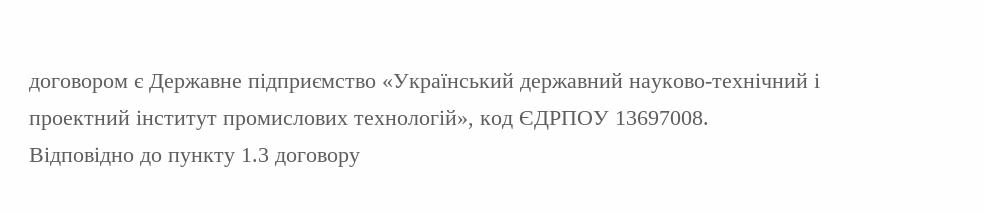договором є Державне підприємство «Український державний науково-технічний і проектний інститут промислових технологій», код ЄДРПОУ 13697008.
Відповідно до пункту 1.3 договору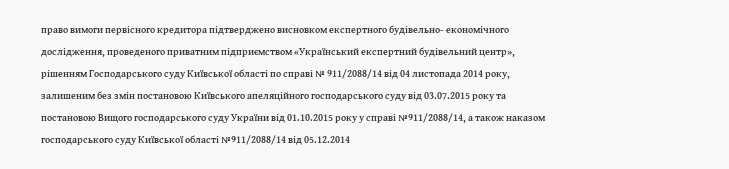право вимоги первісного кредитора підтверджено висновком експертного будівельно- економічного дослідження, проведеного приватним підприємством «Український експертний будівельний центр», рішенням Господарського суду Київської області по справі № 911/2088/14 від 04 листопада 2014 року, залишеним без змін постановою Київського апеляційного господарського суду від 03.07.2015 року та постановою Вищого господарського суду України від 01.10.2015 року у справі №911/2088/14, а також наказом господарського суду Київської області №911/2088/14 від 05.12.2014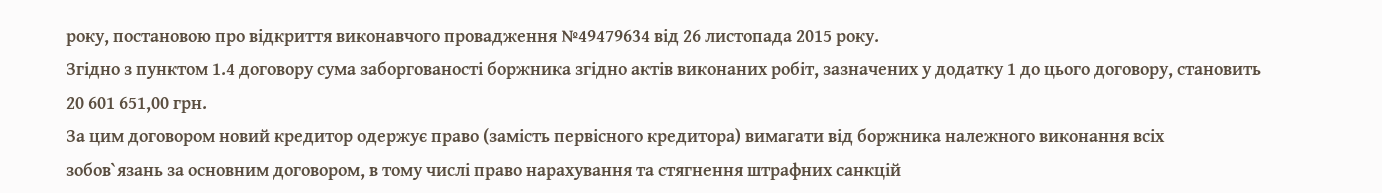року, постановою про відкриття виконавчого провадження №49479634 від 26 листопада 2015 року.
Згідно з пунктом 1.4 договору сума заборгованості боржника згідно актів виконаних робіт, зазначених у додатку 1 до цього договору, становить 20 601 651,00 грн.
За цим договором новий кредитор одержує право (замість первісного кредитора) вимагати від боржника належного виконання всіх зобов`язань за основним договором, в тому числі право нарахування та стягнення штрафних санкцій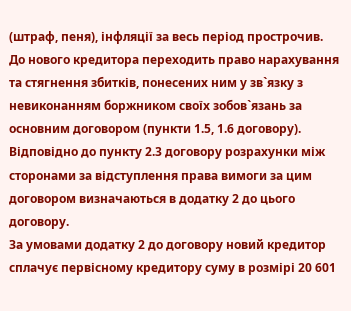(штраф, пеня), інфляції за весь період прострочив. До нового кредитора переходить право нарахування та стягнення збитків, понесених ним у зв`язку з невиконанням боржником своїх зобов`язань за основним договором (пункти 1.5, 1.6 договору).
Відповідно до пункту 2.3 договору розрахунки між сторонами за відступлення права вимоги за цим договором визначаються в додатку 2 до цього договору.
За умовами додатку 2 до договору новий кредитор сплачує первісному кредитору суму в розмірі 20 601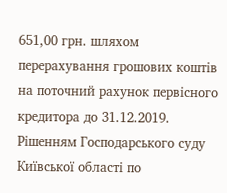651,00 грн. шляхом перерахування грошових коштів на поточний рахунок первісного кредитора до 31.12.2019.
Рішенням Господарського суду Київської області по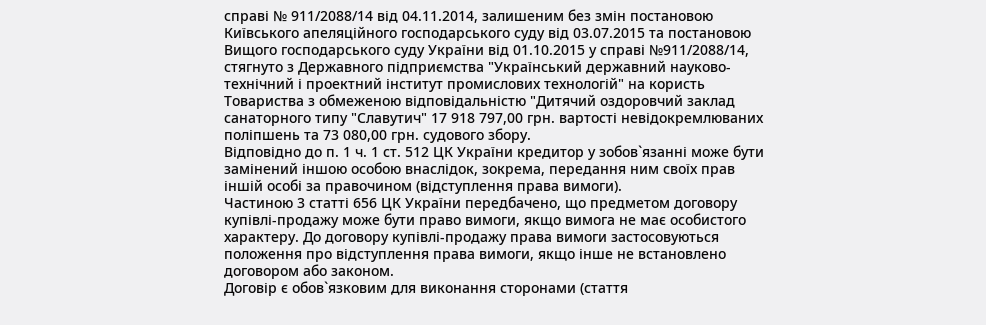справі № 911/2088/14 від 04.11.2014, залишеним без змін постановою Київського апеляційного господарського суду від 03.07.2015 та постановою Вищого господарського суду України від 01.10.2015 у справі №911/2088/14, стягнуто з Державного підприємства "Український державний науково-технічний і проектний інститут промислових технологій" на користь Товариства з обмеженою відповідальністю "Дитячий оздоровчий заклад санаторного типу "Славутич" 17 918 797,00 грн. вартості невідокремлюваних поліпшень та 73 080,00 грн. судового збору.
Відповідно до п. 1 ч. 1 ст. 512 ЦК України кредитор у зобов`язанні може бути замінений іншою особою внаслідок, зокрема, передання ним своїх прав іншій особі за правочином (відступлення права вимоги).
Частиною 3 статті 656 ЦК України передбачено, що предметом договору купівлі-продажу може бути право вимоги, якщо вимога не має особистого характеру. До договору купівлі-продажу права вимоги застосовуються положення про відступлення права вимоги, якщо інше не встановлено договором або законом.
Договір є обов`язковим для виконання сторонами (стаття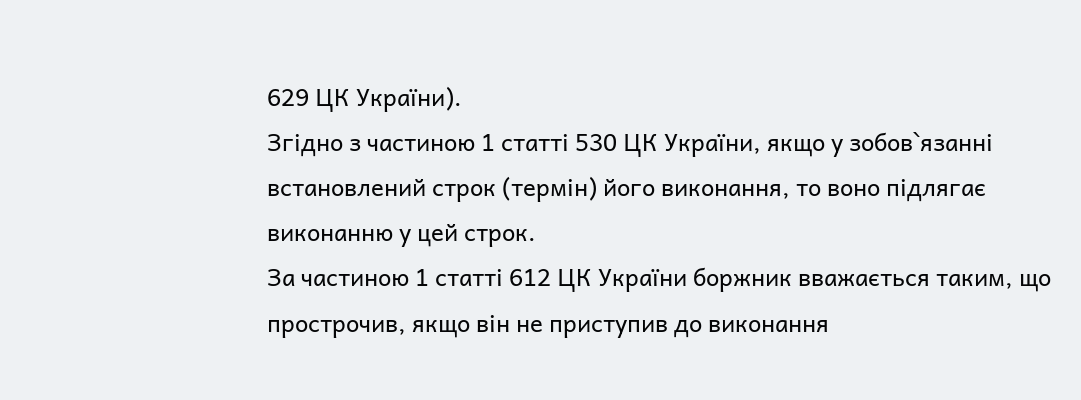629 ЦК України).
Згідно з частиною 1 статті 530 ЦК України, якщо у зобов`язанні встановлений строк (термін) його виконання, то воно підлягає виконанню у цей строк.
За частиною 1 статті 612 ЦК України боржник вважається таким, що прострочив, якщо він не приступив до виконання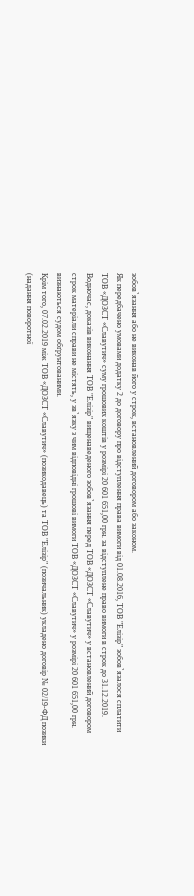зобов`язання або не виконав його у строк, встановлений договором або законом.
Як передбачено умовами додатку 2 до договору про відступлення права вимоги від 01.08.2016, ТОВ "Елізір" зобов`язалося сплатити ТОВ «ДОЗСТ «Славутич» суму грошових коштів у розмірі 20 601 651,00 грн. за відступлене право вимоги в строк до 31.12.2019.
Водночас, доказів виконання ТОВ "Елізір" вищенаведеного зобов`язання перед ТОВ «ДОЗСТ «Славутич» у встановлений договором строк матеріали справи не містять, у зв`язку з чим відповідні грошові вимоги ТОВ «ДОЗСТ «Славутич» у розмірі 20 601 651,00 грн. визнаються судом обґрунтованими.
Крім того, 07.02.2019 між ТОВ «ДОЗСТ «Славутич» (позикодавець) та ТОВ "Елізір" (позичальник) укладено договір № 02/19-ФД позики (надання поворотної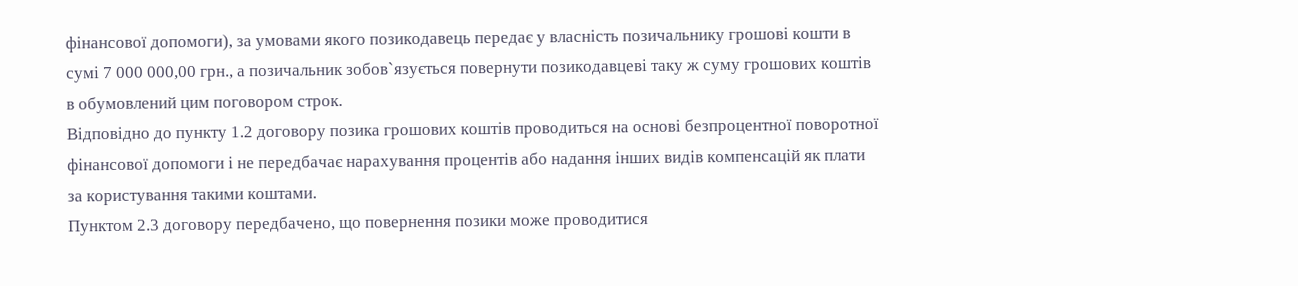фінансової допомоги), за умовами якого позикодавець передає у власність позичальнику грошові кошти в сумі 7 000 000,00 грн., а позичальник зобов`язується повернути позикодавцеві таку ж суму грошових коштів в обумовлений цим поговором строк.
Відповідно до пункту 1.2 договору позика грошових коштів проводиться на основі безпроцентної поворотної фінансової допомоги і не передбачає нарахування процентів або надання інших видів компенсацій як плати за користування такими коштами.
Пунктом 2.3 договору передбачено, що повернення позики може проводитися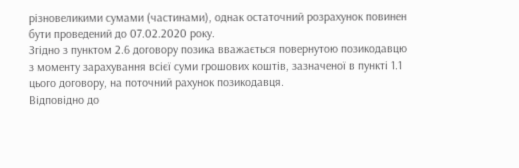різновеликими сумами (частинами), однак остаточний розрахунок повинен бути проведений до 07.02.2020 року.
Згідно з пунктом 2.6 договору позика вважається повернутою позикодавцю з моменту зарахування всієї суми грошових коштів, зазначеної в пункті 1.1 цього договору, на поточний рахунок позикодавця.
Відповідно до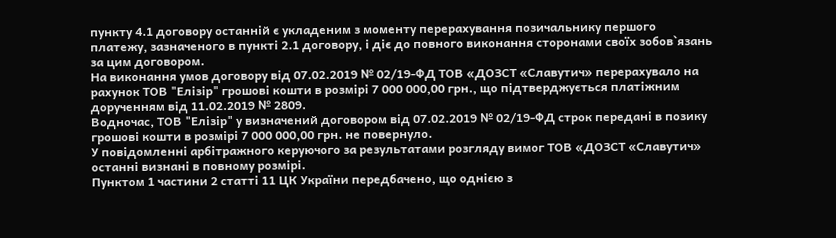пункту 4.1 договору останній є укладеним з моменту перерахування позичальнику першого платежу, зазначеного в пункті 2.1 договору, і діє до повного виконання сторонами своїх зобов`язань за цим договором.
На виконання умов договору від 07.02.2019 № 02/19-ФД ТОВ «ДОЗСТ «Славутич» перерахувало на рахунок ТОВ "Елізір" грошові кошти в розмірі 7 000 000,00 грн., що підтверджується платіжним дорученням від 11.02.2019 № 2809.
Водночас, ТОВ "Елізір" у визначений договором від 07.02.2019 № 02/19-ФД строк передані в позику грошові кошти в розмірі 7 000 000,00 грн. не повернуло.
У повідомленні арбітражного керуючого за результатами розгляду вимог ТОВ «ДОЗСТ «Славутич» останні визнані в повному розмірі.
Пунктом 1 частини 2 статті 11 ЦК України передбачено, що однією з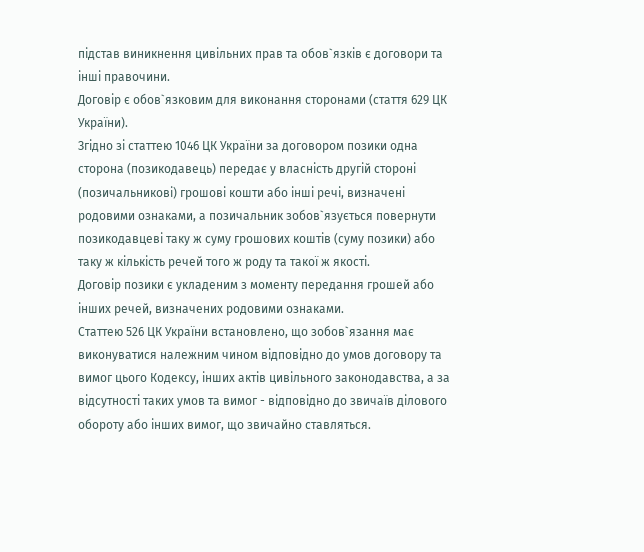підстав виникнення цивільних прав та обов`язків є договори та інші правочини.
Договір є обов`язковим для виконання сторонами (стаття 629 ЦК України).
Згідно зі статтею 1046 ЦК України за договором позики одна сторона (позикодавець) передає у власність другій стороні (позичальникові) грошові кошти або інші речі, визначені родовими ознаками, а позичальник зобов`язується повернути позикодавцеві таку ж суму грошових коштів (суму позики) або таку ж кількість речей того ж роду та такої ж якості.
Договір позики є укладеним з моменту передання грошей або інших речей, визначених родовими ознаками.
Статтею 526 ЦК України встановлено, що зобов`язання має виконуватися належним чином відповідно до умов договору та вимог цього Кодексу, інших актів цивільного законодавства, а за відсутності таких умов та вимог - відповідно до звичаїв ділового обороту або інших вимог, що звичайно ставляться.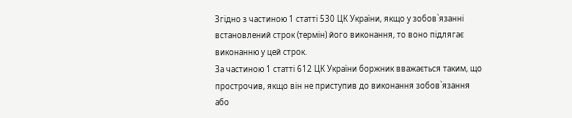Згідно з частиною 1 статті 530 ЦК України, якщо у зобов`язанні встановлений строк (термін) його виконання, то воно підлягає виконанню у цей строк.
За частиною 1 статті 612 ЦК України боржник вважається таким, що прострочив, якщо він не приступив до виконання зобов`язання або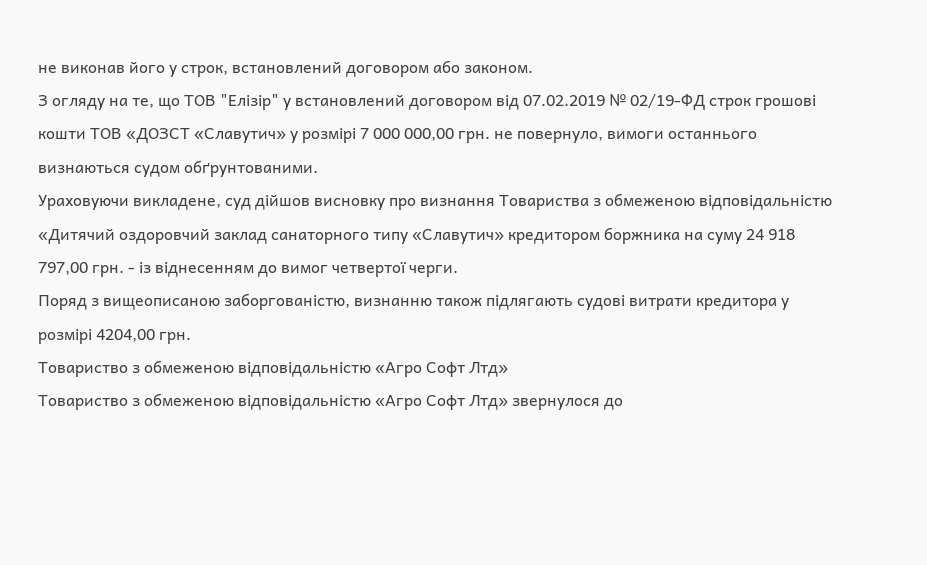не виконав його у строк, встановлений договором або законом.
З огляду на те, що ТОВ "Елізір" у встановлений договором від 07.02.2019 № 02/19-ФД строк грошові кошти ТОВ «ДОЗСТ «Славутич» у розмірі 7 000 000,00 грн. не повернуло, вимоги останнього визнаються судом обґрунтованими.
Ураховуючи викладене, суд дійшов висновку про визнання Товариства з обмеженою відповідальністю «Дитячий оздоровчий заклад санаторного типу «Славутич» кредитором боржника на суму 24 918 797,00 грн. - із віднесенням до вимог четвертої черги.
Поряд з вищеописаною заборгованістю, визнанню також підлягають судові витрати кредитора у розмірі 4204,00 грн.
Товариство з обмеженою відповідальністю «Агро Софт Лтд»
Товариство з обмеженою відповідальністю «Агро Софт Лтд» звернулося до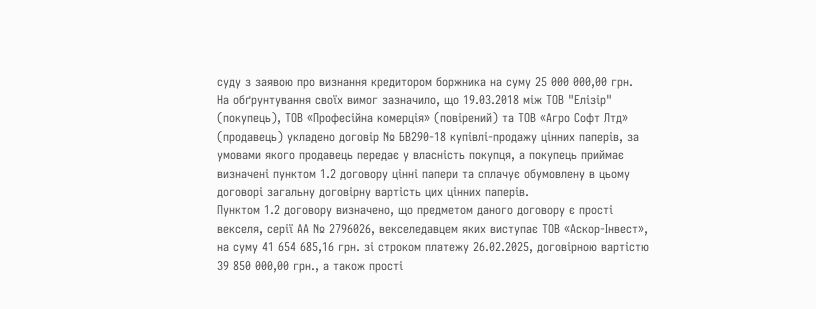суду з заявою про визнання кредитором боржника на суму 25 000 000,00 грн.
На обґрунтування своїх вимог зазначило, що 19.03.2018 між ТОВ "Елізір" (покупець), ТОВ «Професійна комерція» (повірений) та ТОВ «Агро Софт Лтд» (продавець) укладено договір № БВ290-18 купівлі-продажу цінних паперів, за умовами якого продавець передає у власність покупця, а покупець приймає визначені пунктом 1.2 договору цінні папери та сплачує обумовлену в цьому договорі загальну договірну вартість цих цінних паперів.
Пунктом 1.2 договору визначено, що предметом даного договору є прості векселя, серії АА № 2796026, векселедавцем яких виступає ТОВ «Аскор-Інвест», на суму 41 654 685,16 грн. зі строком платежу 26.02.2025, договірною вартістю 39 850 000,00 грн., а також прості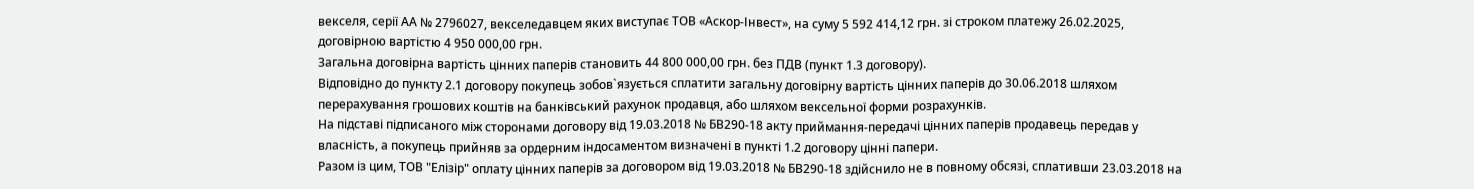векселя, серії АА № 2796027, векселедавцем яких виступає ТОВ «Аскор-Інвест», на суму 5 592 414,12 грн. зі строком платежу 26.02.2025, договірною вартістю 4 950 000,00 грн.
Загальна договірна вартість цінних паперів становить 44 800 000,00 грн. без ПДВ (пункт 1.3 договору).
Відповідно до пункту 2.1 договору покупець зобов`язується сплатити загальну договірну вартість цінних паперів до 30.06.2018 шляхом перерахування грошових коштів на банківський рахунок продавця, або шляхом вексельної форми розрахунків.
На підставі підписаного між сторонами договору від 19.03.2018 № БВ290-18 акту приймання-передачі цінних паперів продавець передав у власність, а покупець прийняв за ордерним індосаментом визначені в пункті 1.2 договору цінні папери.
Разом із цим, ТОВ "Елізір" оплату цінних паперів за договором від 19.03.2018 № БВ290-18 здійснило не в повному обсязі, сплативши 23.03.2018 на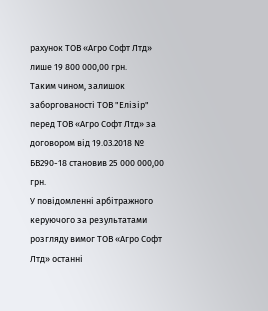рахунок ТОВ «Агро Софт Лтд» лише 19 800 000,00 грн.
Таким чином, залишок заборгованості ТОВ "Елізір" перед ТОВ «Агро Софт Лтд» за договором від 19.03.2018 № БВ290-18 становив 25 000 000,00 грн.
У повідомленні арбітражного керуючого за результатами розгляду вимог ТОВ «Агро Софт Лтд» останні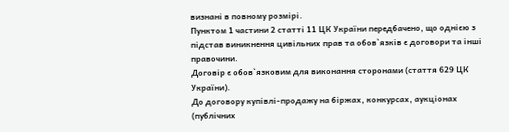визнані в повному розмірі.
Пунктом 1 частини 2 статті 11 ЦК України передбачено, що однією з підстав виникнення цивільних прав та обов`язків є договори та інші правочини.
Договір є обов`язковим для виконання сторонами (стаття 629 ЦК України).
До договору купівлі-продажу на біржах, конкурсах, аукціонах (публічних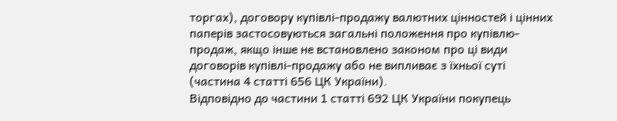торгах), договору купівлі-продажу валютних цінностей і цінних паперів застосовуються загальні положення про купівлю-продаж, якщо інше не встановлено законом про ці види договорів купівлі-продажу або не випливає з їхньої суті (частина 4 статті 656 ЦК України).
Відповідно до частини 1 статті 692 ЦК України покупець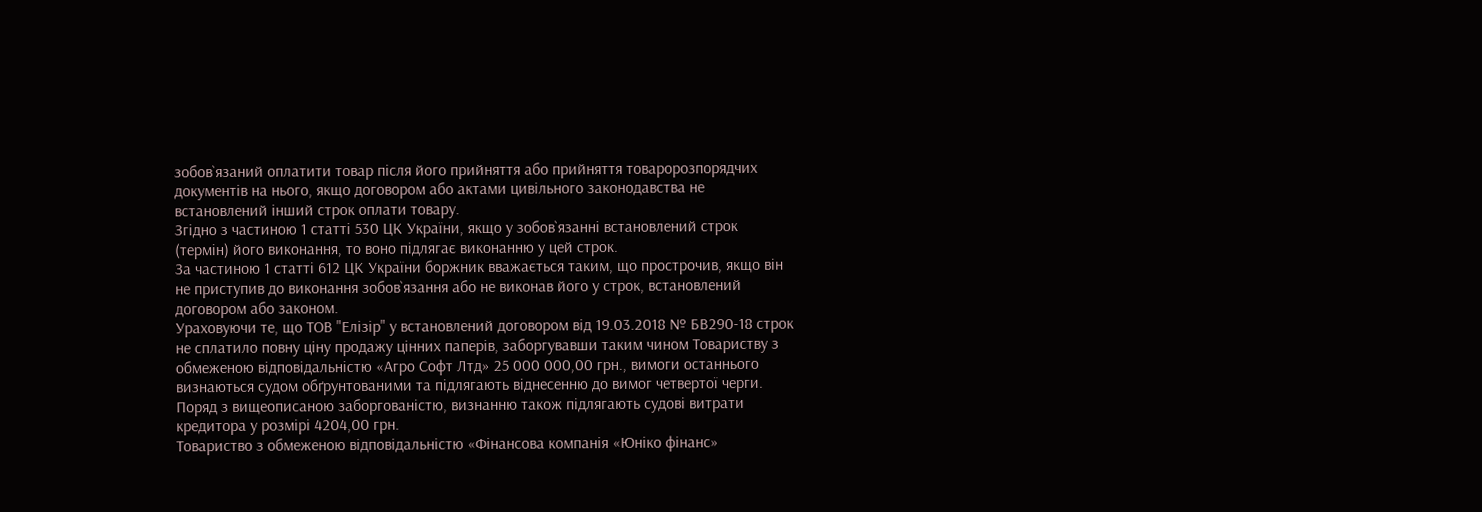зобов`язаний оплатити товар після його прийняття або прийняття товаророзпорядчих документів на нього, якщо договором або актами цивільного законодавства не встановлений інший строк оплати товару.
Згідно з частиною 1 статті 530 ЦК України, якщо у зобов`язанні встановлений строк (термін) його виконання, то воно підлягає виконанню у цей строк.
За частиною 1 статті 612 ЦК України боржник вважається таким, що прострочив, якщо він не приступив до виконання зобов`язання або не виконав його у строк, встановлений договором або законом.
Ураховуючи те, що ТОВ "Елізір" у встановлений договором від 19.03.2018 № БВ290-18 строк не сплатило повну ціну продажу цінних паперів, заборгувавши таким чином Товариству з обмеженою відповідальністю «Агро Софт Лтд» 25 000 000,00 грн., вимоги останнього визнаються судом обґрунтованими та підлягають віднесенню до вимог четвертої черги.
Поряд з вищеописаною заборгованістю, визнанню також підлягають судові витрати кредитора у розмірі 4204,00 грн.
Товариство з обмеженою відповідальністю «Фінансова компанія «Юніко фінанс»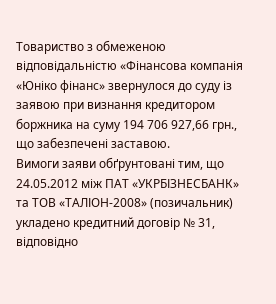Товариство з обмеженою відповідальністю «Фінансова компанія «Юніко фінанс» звернулося до суду із заявою при визнання кредитором боржника на суму 194 706 927,66 грн., що забезпечені заставою.
Вимоги заяви обґрунтовані тим, що 24.05.2012 між ПАТ «УКРБІЗНЕСБАНК» та ТОВ «ТАЛІОН-2008» (позичальник) укладено кредитний договір № 31, відповідно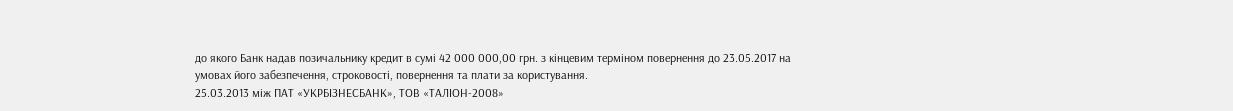до якого Банк надав позичальнику кредит в сумі 42 000 000,00 грн. з кінцевим терміном повернення до 23.05.2017 на умовах його забезпечення, строковості, повернення та плати за користування.
25.03.2013 між ПАТ «УКРБІЗНЕСБАНК», ТОВ «ТАЛІОН-2008»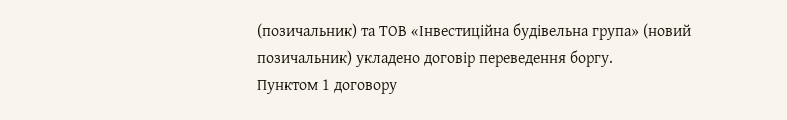(позичальник) та ТОВ «Інвестиційна будівельна група» (новий позичальник) укладено договір переведення боргу.
Пунктом 1 договору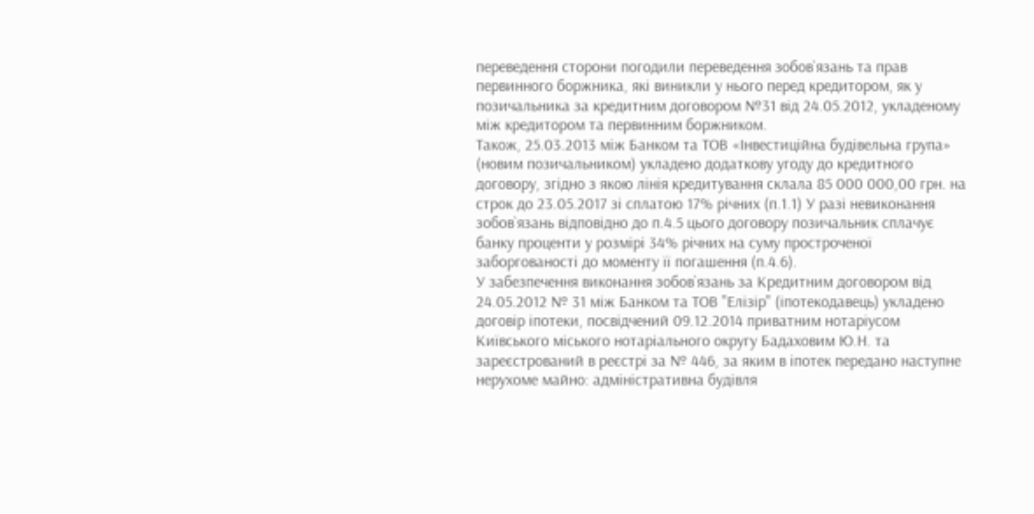переведення сторони погодили переведення зобов`язань та прав первинного боржника, які виникли у нього перед кредитором, як у позичальника за кредитним договором №31 від 24.05.2012, укладеному між кредитором та первинним боржником.
Також, 25.03.2013 між Банком та ТОВ «Інвестиційна будівельна група» (новим позичальником) укладено додаткову угоду до кредитного договору, згідно з якою лінія кредитування склала 85 000 000,00 грн. на строк до 23.05.2017 зі сплатою 17% річних (п.1.1) У разі невиконання зобов`язань відповідно до п.4.5 цього договору позичальник сплачує банку проценти у розмірі 34% річних на суму простроченої заборгованості до моменту її погашення (п.4.6).
У забезпечення виконання зобов`язань за Кредитним договором від 24.05.2012 № 31 між Банком та ТОВ "Елізір" (іпотекодавець) укладено договір іпотеки, посвідчений 09.12.2014 приватним нотаріусом Київського міського нотаріального округу Бадаховим Ю.Н. та зареєстрований в реєстрі за № 446, за яким в іпотек передано наступне нерухоме майно: адміністративна будівля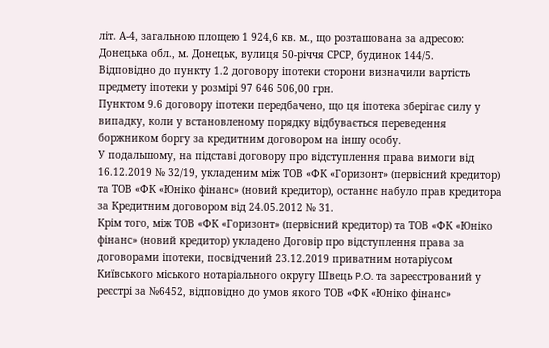літ. А-4, загальною площею 1 924,6 кв. м., що розташована за адресою: Донецька обл., м. Донецьк, вулиця 50-річчя СРСР, будинок 144/5.
Відповідно до пункту 1.2 договору іпотеки сторони визначили вартість предмету іпотеки у розмірі 97 646 506,00 грн.
Пунктом 9.6 договору іпотеки передбачено, що ця іпотека зберігає силу у випадку, коли у встановленому порядку відбувається переведення боржником боргу за кредитним договором на іншу особу.
У подальшому, на підставі договору про відступлення права вимоги від 16.12.2019 № 32/19, укладеним між ТОВ «ФК «Горизонт» (первісний кредитор) та ТОВ «ФК «Юніко фінанс» (новий кредитор), останнє набуло прав кредитора за Кредитним договором від 24.05.2012 № 31.
Крім того, між ТОВ «ФК «Горизонт» (первісний кредитор) та ТОВ «ФК «Юніко фінанс» (новий кредитор) укладено Договір про відступлення права за договорами іпотеки, посвідчений 23.12.2019 приватним нотаріусом Київського міського нотаріального округу Швець P.O. та зареєстрований у реєстрі за №6452, відповідно до умов якого ТОВ «ФК «Юніко фінанс»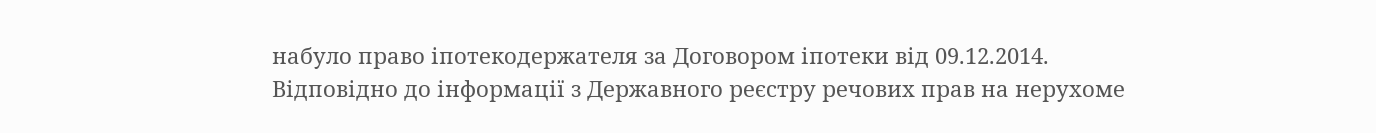набуло право іпотекодержателя за Договором іпотеки від 09.12.2014.
Відповідно до інформації з Державного реєстру речових прав на нерухоме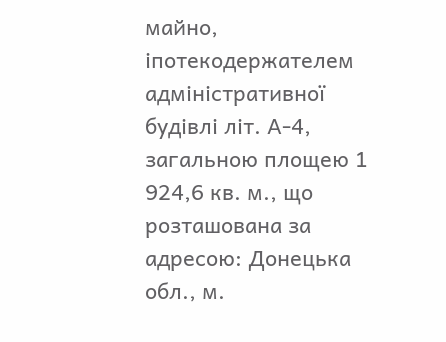майно, іпотекодержателем адміністративної будівлі літ. А-4, загальною площею 1 924,6 кв. м., що розташована за адресою: Донецька обл., м.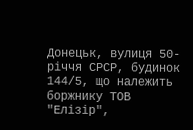Донецьк, вулиця 50-річчя СРСР, будинок 144/5, що належить боржнику ТОВ "Елізір",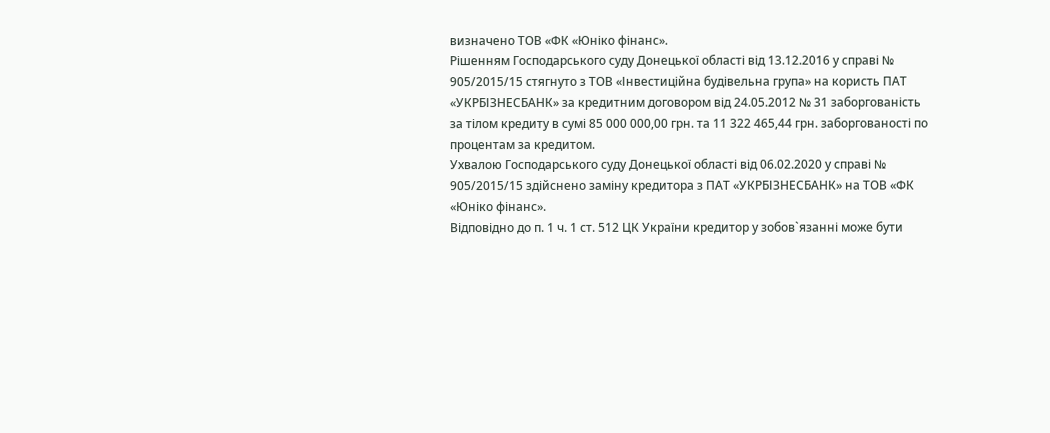визначено ТОВ «ФК «Юніко фінанс».
Рішенням Господарського суду Донецької області від 13.12.2016 у справі № 905/2015/15 стягнуто з ТОВ «Інвестиційна будівельна група» на користь ПАТ «УКРБІЗНЕСБАНК» за кредитним договором від 24.05.2012 № 31 заборгованість за тілом кредиту в сумі 85 000 000,00 грн. та 11 322 465,44 грн. заборгованості по процентам за кредитом.
Ухвалою Господарського суду Донецької області від 06.02.2020 у справі № 905/2015/15 здійснено заміну кредитора з ПАТ «УКРБІЗНЕСБАНК» на ТОВ «ФК «Юніко фінанс».
Відповідно до п. 1 ч. 1 ст. 512 ЦК України кредитор у зобов`язанні може бути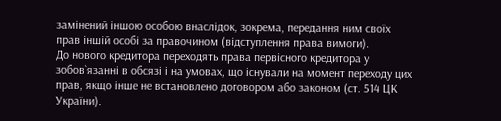замінений іншою особою внаслідок, зокрема, передання ним своїх прав іншій особі за правочином (відступлення права вимоги).
До нового кредитора переходять права первісного кредитора у зобов`язанні в обсязі і на умовах, що існували на момент переходу цих прав, якщо інше не встановлено договором або законом (ст. 514 ЦК України).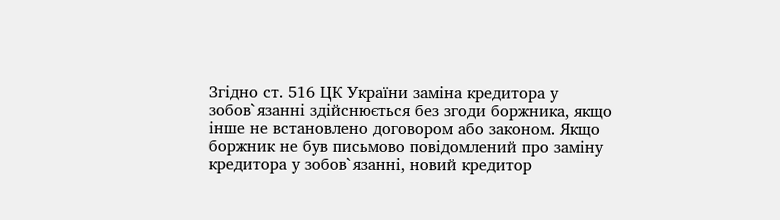Згідно ст. 516 ЦК України заміна кредитора у зобов`язанні здійснюється без згоди боржника, якщо інше не встановлено договором або законом. Якщо боржник не був письмово повідомлений про заміну кредитора у зобов`язанні, новий кредитор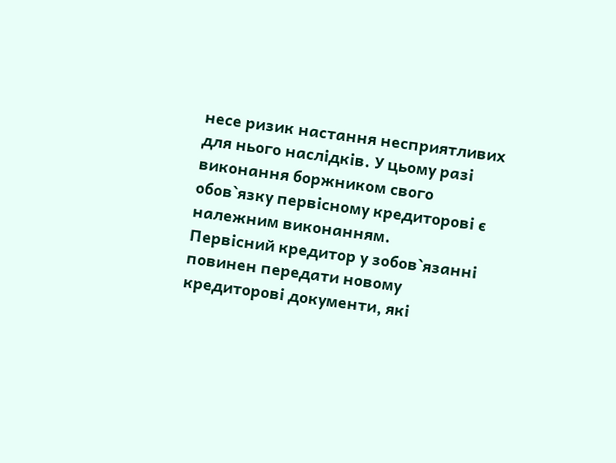несе ризик настання несприятливих для нього наслідків. У цьому разі виконання боржником свого обов`язку первісному кредиторові є належним виконанням.
Первісний кредитор у зобов`язанні повинен передати новому кредиторові документи, які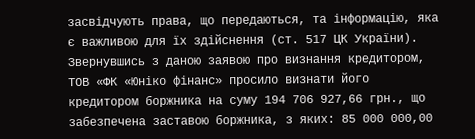засвідчують права, що передаються, та інформацію, яка є важливою для їх здійснення (ст. 517 ЦК України).
Звернувшись з даною заявою про визнання кредитором, ТОВ «ФК «Юніко фінанс» просило визнати його кредитором боржника на суму 194 706 927,66 грн., що забезпечена заставою боржника, з яких: 85 000 000,00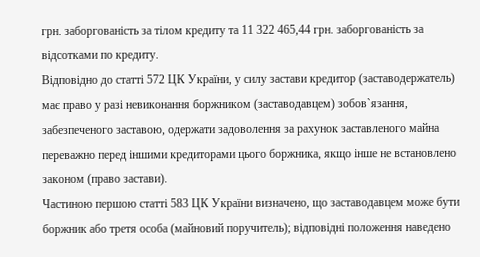грн. заборгованість за тілом кредиту та 11 322 465,44 грн. заборгованість за відсотками по кредиту.
Відповідно до cтатті 572 ЦК України, у силу застави кредитор (заставодержатель) має право у разі невиконання боржником (заставодавцем) зобов`язання, забезпеченого заставою, одержати задоволення за рахунок заставленого майна переважно перед іншими кредиторами цього боржника, якщо інше не встановлено законом (право застави).
Частиною першою статті 583 ЦК України визначено, що заставодавцем може бути боржник або третя особа (майновий поручитель); відповідні положення наведено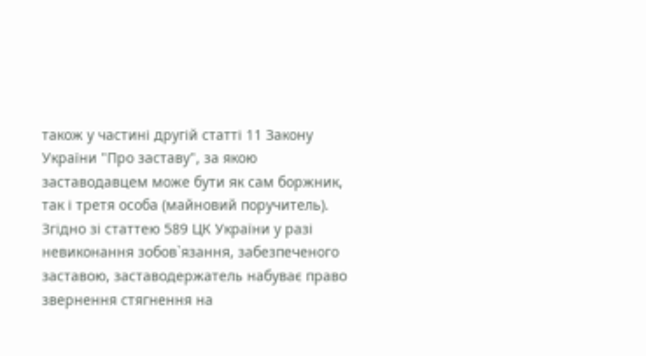також у частині другій статті 11 Закону України "Про заставу", за якою заставодавцем може бути як сам боржник, так і третя особа (майновий поручитель).
Згідно зі статтею 589 ЦК України у разі невиконання зобов`язання, забезпеченого заставою, заставодержатель набуває право звернення стягнення на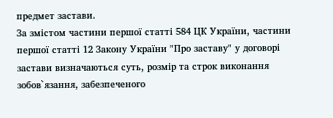предмет застави.
За змістом частини першої статті 584 ЦК України, частини першої статті 12 Закону України "Про заставу" у договорі застави визначаються суть, розмір та строк виконання зобов`язання, забезпеченого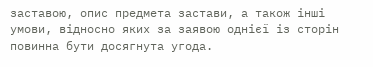заставою, опис предмета застави, а також інші умови, відносно яких за заявою однієї із сторін повинна бути досягнута угода.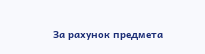За рахунок предмета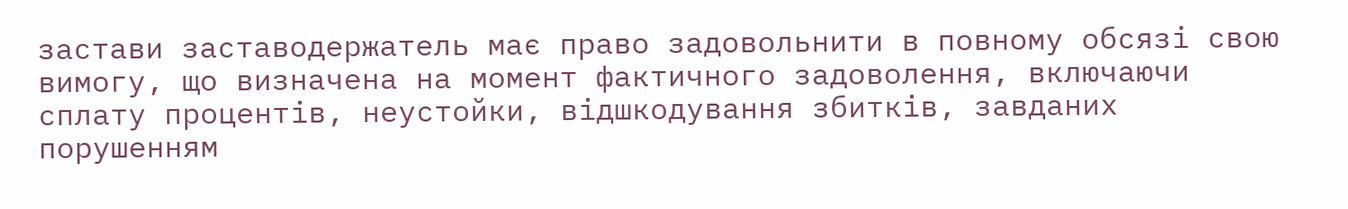застави заставодержатель має право задовольнити в повному обсязі свою вимогу, що визначена на момент фактичного задоволення, включаючи сплату процентів, неустойки, відшкодування збитків, завданих порушенням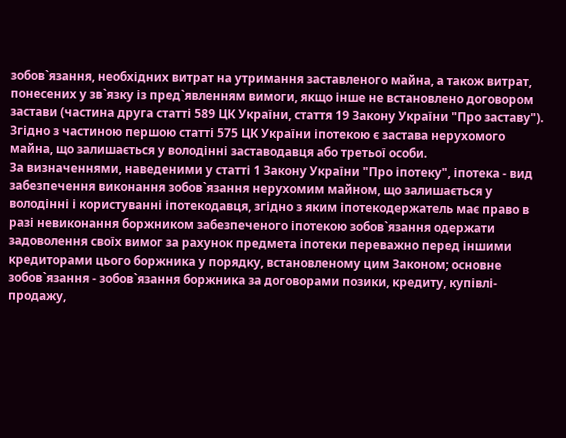зобов`язання, необхідних витрат на утримання заставленого майна, а також витрат, понесених у зв`язку із пред`явленням вимоги, якщо інше не встановлено договором застави (частина друга статті 589 ЦК України, стаття 19 Закону України "Про заставу").
Згідно з частиною першою статті 575 ЦК України іпотекою є застава нерухомого майна, що залишається у володінні заставодавця або третьої особи.
За визначеннями, наведеними у статті 1 Закону України "Про іпотеку", іпотека - вид забезпечення виконання зобов`язання нерухомим майном, що залишається у володінні і користуванні іпотекодавця, згідно з яким іпотекодержатель має право в разі невиконання боржником забезпеченого іпотекою зобов`язання одержати задоволення своїх вимог за рахунок предмета іпотеки переважно перед іншими кредиторами цього боржника у порядку, встановленому цим Законом; основне зобов`язання - зобов`язання боржника за договорами позики, кредиту, купівлі-продажу,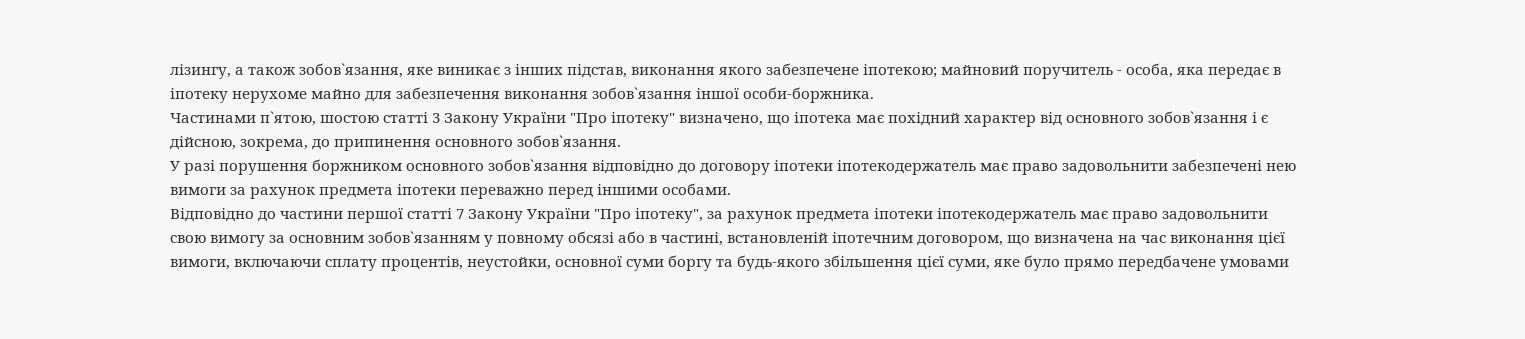лізингу, а також зобов`язання, яке виникає з інших підстав, виконання якого забезпечене іпотекою; майновий поручитель - особа, яка передає в іпотеку нерухоме майно для забезпечення виконання зобов`язання іншої особи-боржника.
Частинами п`ятою, шостою статті 3 Закону України "Про іпотеку" визначено, що іпотека має похідний характер від основного зобов`язання і є дійсною, зокрема, до припинення основного зобов`язання.
У разі порушення боржником основного зобов`язання відповідно до договору іпотеки іпотекодержатель має право задовольнити забезпечені нею вимоги за рахунок предмета іпотеки переважно перед іншими особами.
Відповідно до частини першої статті 7 Закону України "Про іпотеку", за рахунок предмета іпотеки іпотекодержатель має право задовольнити свою вимогу за основним зобов`язанням у повному обсязі або в частині, встановленій іпотечним договором, що визначена на час виконання цієї вимоги, включаючи сплату процентів, неустойки, основної суми боргу та будь-якого збільшення цієї суми, яке було прямо передбачене умовами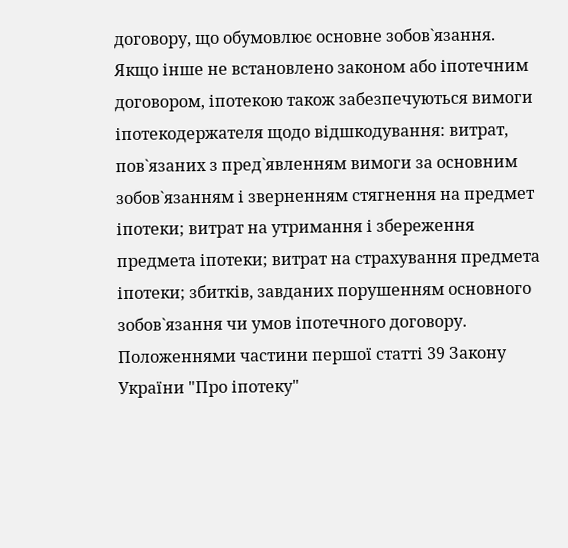договору, що обумовлює основне зобов`язання.
Якщо інше не встановлено законом або іпотечним договором, іпотекою також забезпечуються вимоги іпотекодержателя щодо відшкодування: витрат, пов`язаних з пред`явленням вимоги за основним зобов`язанням і зверненням стягнення на предмет іпотеки; витрат на утримання і збереження предмета іпотеки; витрат на страхування предмета іпотеки; збитків, завданих порушенням основного зобов`язання чи умов іпотечного договору.
Положеннями частини першої статті 39 Закону України "Про іпотеку"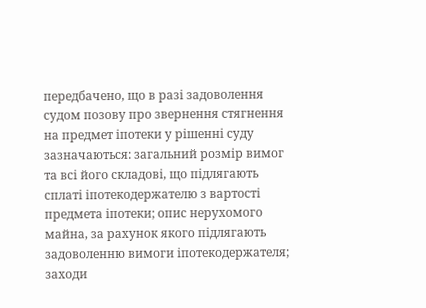передбачено, що в разі задоволення судом позову про звернення стягнення на предмет іпотеки у рішенні суду зазначаються: загальний розмір вимог та всі його складові, що підлягають сплаті іпотекодержателю з вартості предмета іпотеки; опис нерухомого майна, за рахунок якого підлягають задоволенню вимоги іпотекодержателя; заходи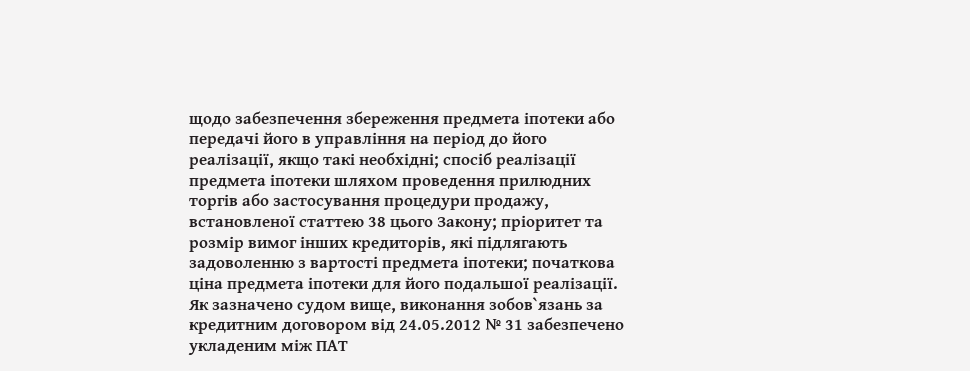щодо забезпечення збереження предмета іпотеки або передачі його в управління на період до його реалізації, якщо такі необхідні; спосіб реалізації предмета іпотеки шляхом проведення прилюдних торгів або застосування процедури продажу, встановленої статтею 38 цього Закону; пріоритет та розмір вимог інших кредиторів, які підлягають задоволенню з вартості предмета іпотеки; початкова ціна предмета іпотеки для його подальшої реалізації.
Як зазначено судом вище, виконання зобов`язань за кредитним договором від 24.05.2012 № 31 забезпечено укладеним між ПАТ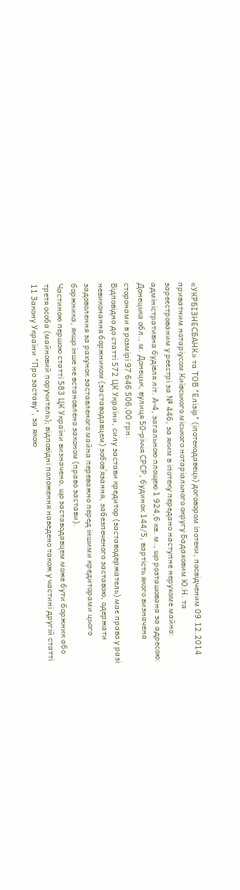«УКРБІЗНЕСБАНК» та ТОВ "Елізір" (іпотекодавець) договором іпотеки, посвідченим 09.12.2014 приватним нотаріусом Київського міського нотаріального округу Бадаховим Ю.Н. та зареєстрованим у реєстрі за № 446, за яким в іпотеку передано наступне нерухоме майно: адміністративна будівля літ. А-4, загальною площею 1 924,6 кв. м., що розташована за адресою: Донецька обл., м. Донецьк, вулиця 50-річчя СРСР, будинок 144/5, вартість якого визначена сторонами в розмірі 97 646 506,00 грн.
Відповідно до cтатті 572 ЦК України, силу застави кредитор (заставодержатель) має право у разі невиконання боржником (заставодавцем) зобов`язання, забезпеченого заставою, одержати задоволення за рахунок заставленого майна переважно перед іншими кредиторами цього боржника, якщо інше не встановлено законом (право застави).
Частиною першою статті 583 ЦК України визначено, що заставодавцем може бути боржник або третя особа (майновий поручитель); відповідні положення наведено також у частині другій статті 11 Закону України "Про заставу", за якою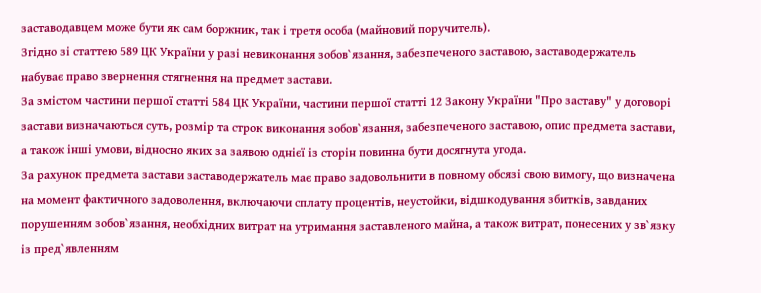заставодавцем може бути як сам боржник, так і третя особа (майновий поручитель).
Згідно зі статтею 589 ЦК України у разі невиконання зобов`язання, забезпеченого заставою, заставодержатель набуває право звернення стягнення на предмет застави.
За змістом частини першої статті 584 ЦК України, частини першої статті 12 Закону України "Про заставу" у договорі застави визначаються суть, розмір та строк виконання зобов`язання, забезпеченого заставою, опис предмета застави, а також інші умови, відносно яких за заявою однієї із сторін повинна бути досягнута угода.
За рахунок предмета застави заставодержатель має право задовольнити в повному обсязі свою вимогу, що визначена на момент фактичного задоволення, включаючи сплату процентів, неустойки, відшкодування збитків, завданих порушенням зобов`язання, необхідних витрат на утримання заставленого майна, а також витрат, понесених у зв`язку із пред`явленням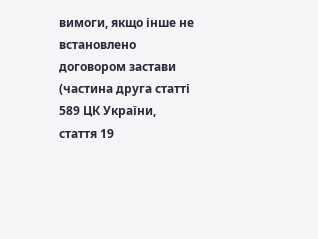вимоги, якщо інше не встановлено договором застави (частина друга статті 589 ЦК України, стаття 19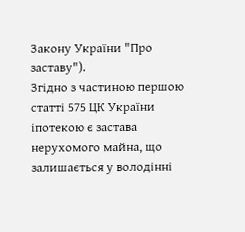Закону України "Про заставу").
Згідно з частиною першою статті 575 ЦК України іпотекою є застава нерухомого майна, що залишається у володінні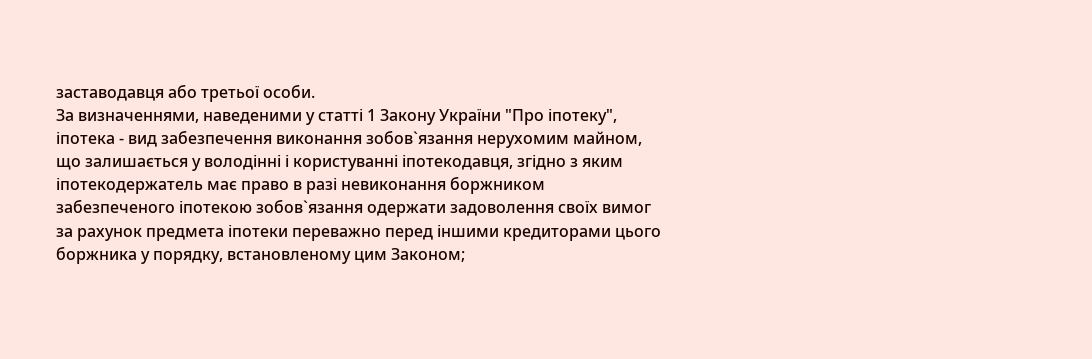заставодавця або третьої особи.
За визначеннями, наведеними у статті 1 Закону України "Про іпотеку", іпотека - вид забезпечення виконання зобов`язання нерухомим майном, що залишається у володінні і користуванні іпотекодавця, згідно з яким іпотекодержатель має право в разі невиконання боржником забезпеченого іпотекою зобов`язання одержати задоволення своїх вимог за рахунок предмета іпотеки переважно перед іншими кредиторами цього боржника у порядку, встановленому цим Законом;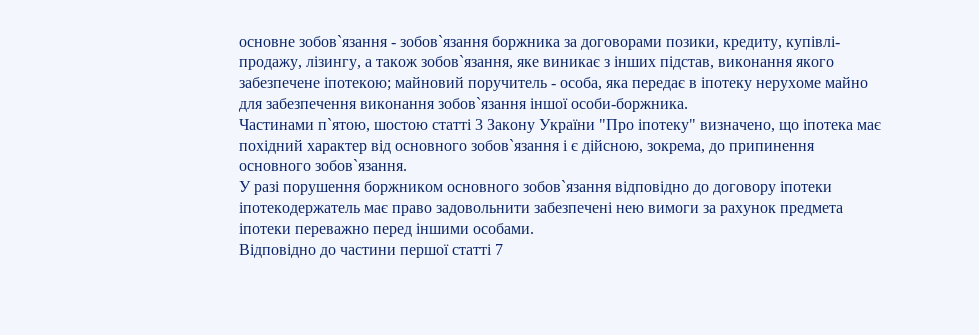основне зобов`язання - зобов`язання боржника за договорами позики, кредиту, купівлі-продажу, лізингу, а також зобов`язання, яке виникає з інших підстав, виконання якого забезпечене іпотекою; майновий поручитель - особа, яка передає в іпотеку нерухоме майно для забезпечення виконання зобов`язання іншої особи-боржника.
Частинами п`ятою, шостою статті 3 Закону України "Про іпотеку" визначено, що іпотека має похідний характер від основного зобов`язання і є дійсною, зокрема, до припинення основного зобов`язання.
У разі порушення боржником основного зобов`язання відповідно до договору іпотеки іпотекодержатель має право задовольнити забезпечені нею вимоги за рахунок предмета іпотеки переважно перед іншими особами.
Відповідно до частини першої статті 7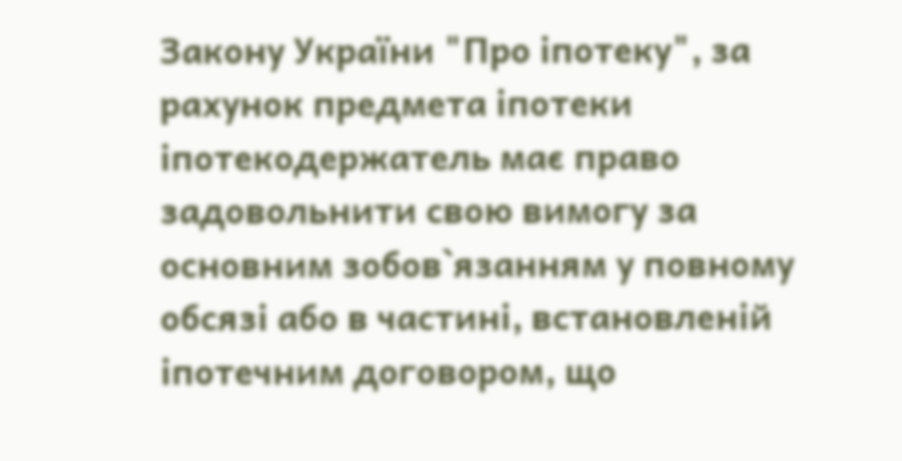Закону України "Про іпотеку", за рахунок предмета іпотеки іпотекодержатель має право задовольнити свою вимогу за основним зобов`язанням у повному обсязі або в частині, встановленій іпотечним договором, що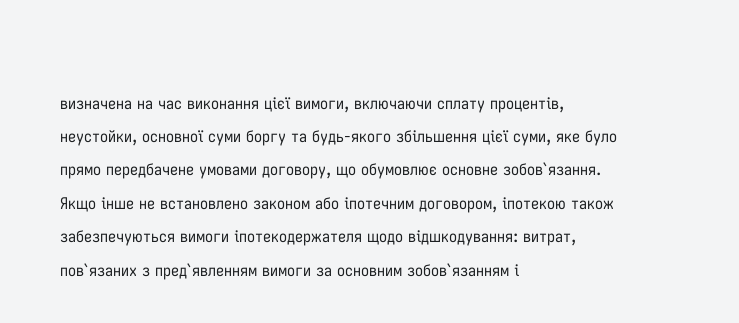визначена на час виконання цієї вимоги, включаючи сплату процентів, неустойки, основної суми боргу та будь-якого збільшення цієї суми, яке було прямо передбачене умовами договору, що обумовлює основне зобов`язання.
Якщо інше не встановлено законом або іпотечним договором, іпотекою також забезпечуються вимоги іпотекодержателя щодо відшкодування: витрат, пов`язаних з пред`явленням вимоги за основним зобов`язанням і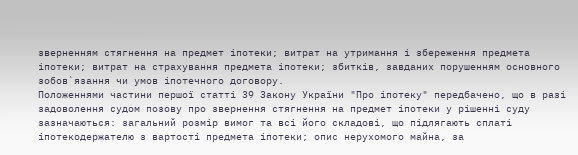зверненням стягнення на предмет іпотеки; витрат на утримання і збереження предмета іпотеки; витрат на страхування предмета іпотеки; збитків, завданих порушенням основного зобов`язання чи умов іпотечного договору.
Положеннями частини першої статті 39 Закону України "Про іпотеку" передбачено, що в разі задоволення судом позову про звернення стягнення на предмет іпотеки у рішенні суду зазначаються: загальний розмір вимог та всі його складові, що підлягають сплаті іпотекодержателю з вартості предмета іпотеки; опис нерухомого майна, за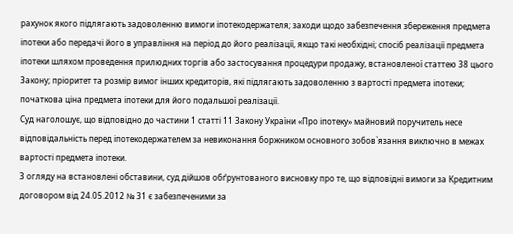рахунок якого підлягають задоволенню вимоги іпотекодержателя; заходи щодо забезпечення збереження предмета іпотеки або передачі його в управління на період до його реалізації, якщо такі необхідні; спосіб реалізації предмета іпотеки шляхом проведення прилюдних торгів або застосування процедури продажу, встановленої статтею 38 цього Закону; пріоритет та розмір вимог інших кредиторів, які підлягають задоволенню з вартості предмета іпотеки; початкова ціна предмета іпотеки для його подальшої реалізації.
Суд наголошує, що відповідно до частини 1 статті 11 Закону України «Про іпотеку» майновий поручитель несе відповідальність перед іпотекодержателем за невиконання боржником основного зобов`язання виключно в межах вартості предмета іпотеки.
З огляду на встановлені обставини, суд дійшов обґрунтованого висновку про те, що відповідні вимоги за Кредитним договором від 24.05.2012 № 31 є забезпеченими за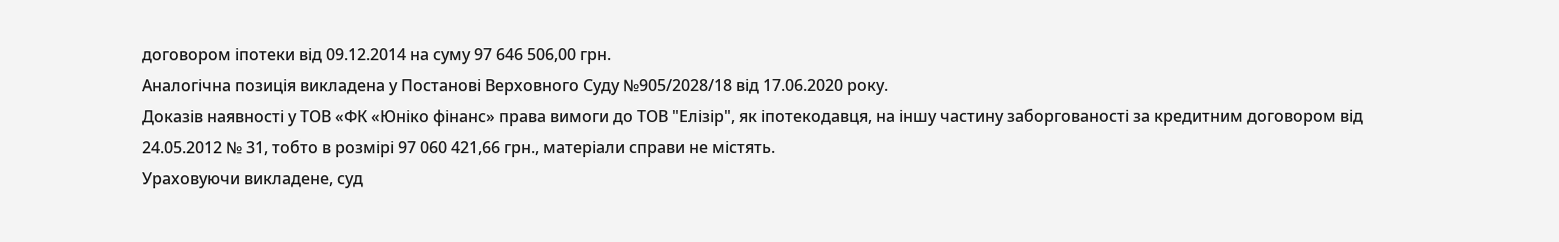договором іпотеки від 09.12.2014 на суму 97 646 506,00 грн.
Аналогічна позиція викладена у Постанові Верховного Суду №905/2028/18 від 17.06.2020 року.
Доказів наявності у ТОВ «ФК «Юніко фінанс» права вимоги до ТОВ "Елізір", як іпотекодавця, на іншу частину заборгованості за кредитним договором від 24.05.2012 № 31, тобто в розмірі 97 060 421,66 грн., матеріали справи не містять.
Ураховуючи викладене, суд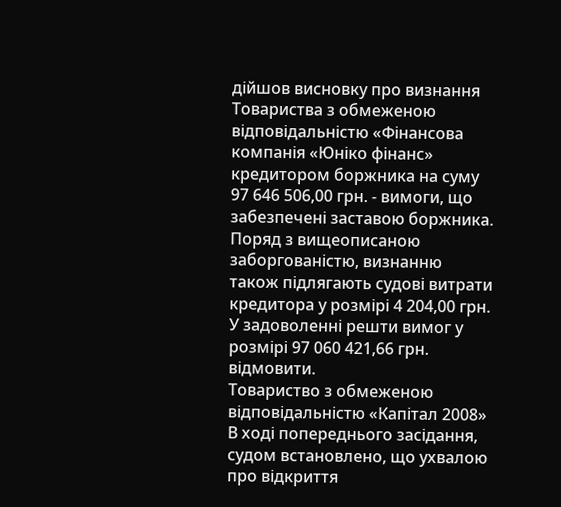дійшов висновку про визнання Товариства з обмеженою відповідальністю «Фінансова компанія «Юніко фінанс» кредитором боржника на суму 97 646 506,00 грн. - вимоги, що забезпечені заставою боржника.
Поряд з вищеописаною заборгованістю, визнанню також підлягають судові витрати кредитора у розмірі 4 204,00 грн.
У задоволенні решти вимог у розмірі 97 060 421,66 грн. відмовити.
Товариство з обмеженою відповідальністю «Капітал 2008»
В ході попереднього засідання, судом встановлено, що ухвалою про відкриття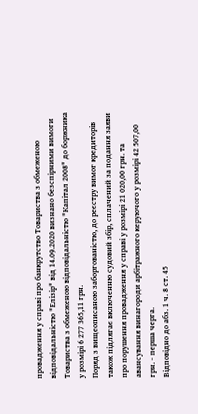провадження у справі про банкрутство Товариства з обмеженою відповідальністю "Елізір" від 14.09.2020 визнано безспірними вимоги Товариства з обмеженою відповідальністю "Капітал 2008" до боржника у розмірі 6 277 365,11 грн.
Поряд з вищеописаною заборгованістю, до реєстру вимог кредиторів також підлягає включенню судовий збір, сплачений за подання заяви про порушення провадження у справі у розмірі 21 020,00 грн. та авансування винагороди арбітражного керуючого у розмірі 42 507,00 грн. - перша черга.
Відповідно до абз. 1 ч. 8 ст. 45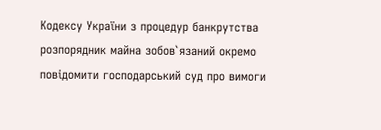Кодексу України з процедур банкрутства розпорядник майна зобов`язаний окремо повідомити господарський суд про вимоги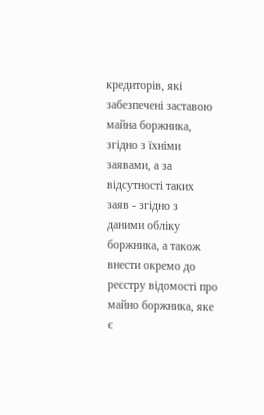кредиторів, які забезпечені заставою майна боржника, згідно з їхніми заявами, а за відсутності таких заяв - згідно з даними обліку боржника, а також внести окремо до реєстру відомості про майно боржника, яке є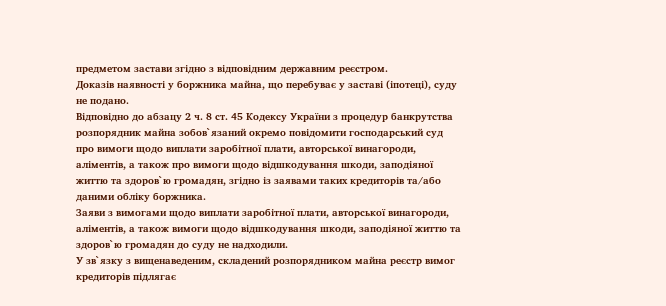предметом застави згідно з відповідним державним реєстром.
Доказів наявності у боржника майна, що перебуває у заставі (іпотеці), суду не подано.
Відповідно до абзацу 2 ч. 8 ст. 45 Кодексу України з процедур банкрутства розпорядник майна зобов`язаний окремо повідомити господарський суд про вимоги щодо виплати заробітної плати, авторської винагороди, аліментів, а також про вимоги щодо відшкодування шкоди, заподіяної життю та здоров`ю громадян, згідно із заявами таких кредиторів та/або даними обліку боржника.
Заяви з вимогами щодо виплати заробітної плати, авторської винагороди, аліментів, а також вимоги щодо відшкодування шкоди, заподіяної життю та здоров`ю громадян до суду не надходили.
У зв`язку з вищенаведеним, складений розпорядником майна реєстр вимог кредиторів підлягає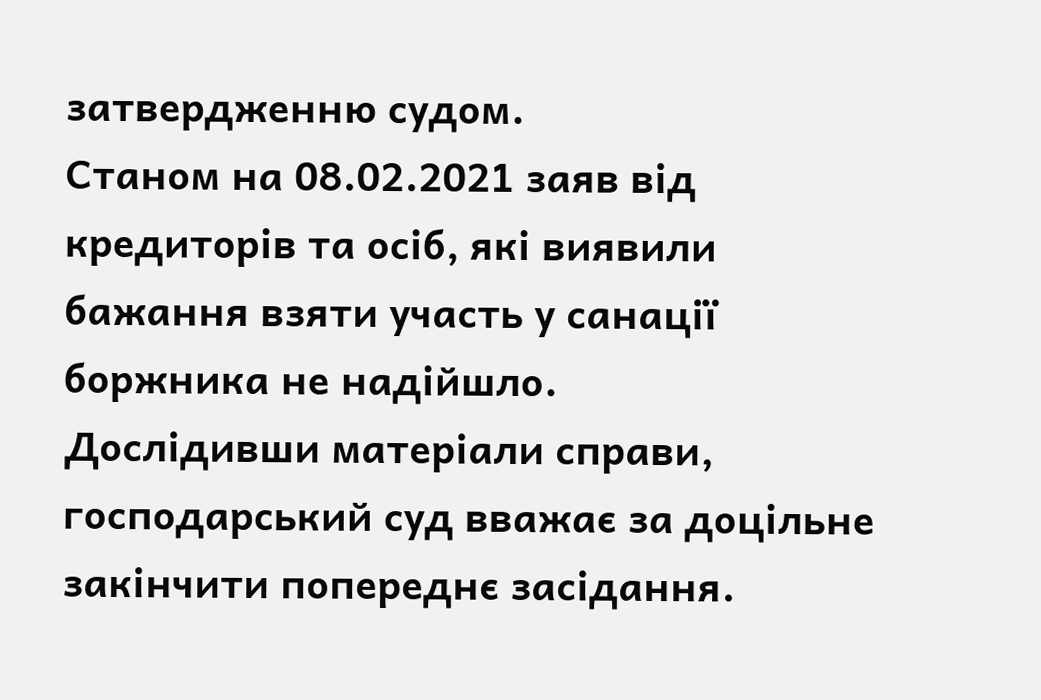затвердженню судом.
Станом на 08.02.2021 заяв від кредиторів та осіб, які виявили бажання взяти участь у санації боржника не надійшло.
Дослідивши матеріали справи, господарський суд вважає за доцільне закінчити попереднє засідання.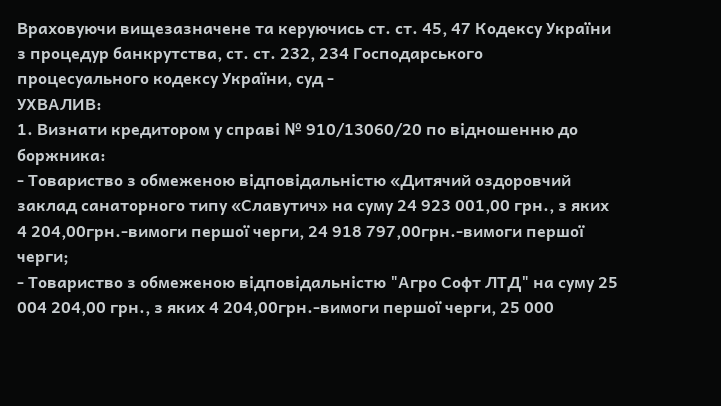Враховуючи вищезазначене та керуючись ст. ст. 45, 47 Кодексу України з процедур банкрутства, ст. ст. 232, 234 Господарського процесуального кодексу України, суд -
УХВАЛИВ:
1. Визнати кредитором у справі № 910/13060/20 по відношенню до боржника:
- Товариство з обмеженою відповідальністю «Дитячий оздоровчий заклад санаторного типу «Славутич» на суму 24 923 001,00 грн., з яких 4 204,00грн.-вимоги першої черги, 24 918 797,00грн.-вимоги першої черги;
- Товариство з обмеженою відповідальністю "Агро Софт ЛТД" на суму 25 004 204,00 грн., з яких 4 204,00грн.-вимоги першої черги, 25 000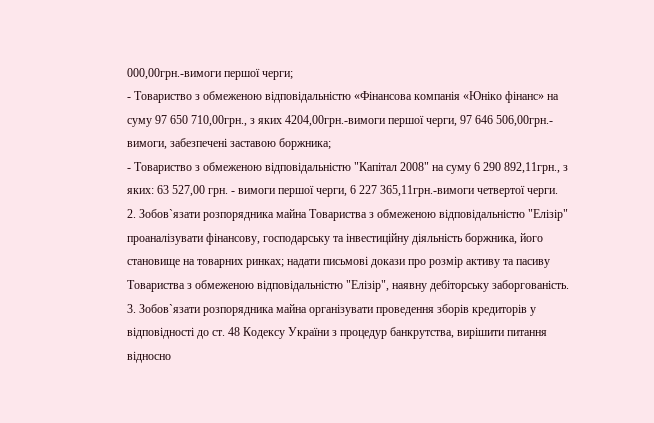000,00грн.-вимоги першої черги;
- Товариство з обмеженою відповідальністю «Фінансова компанія «Юніко фінанс» на суму 97 650 710,00грн., з яких 4204,00грн.-вимоги першої черги, 97 646 506,00грн.- вимоги, забезпечені заставою боржника;
- Товариство з обмеженою відповідальністю "Капітал 2008" на суму 6 290 892,11грн., з яких: 63 527,00 грн. - вимоги першої черги, 6 227 365,11грн.-вимоги четвертої черги.
2. Зобов`язати розпорядника майна Товариства з обмеженою відповідальністю "Елізір" проаналізувати фінансову, господарську та інвестиційну діяльність боржника, його становище на товарних ринках; надати письмові докази про розмір активу та пасиву Товариства з обмеженою відповідальністю "Елізір", наявну дебіторську заборгованість.
3. Зобов`язати розпорядника майна організувати проведення зборів кредиторів у відповідності до ст. 48 Кодексу України з процедур банкрутства, вирішити питання відносно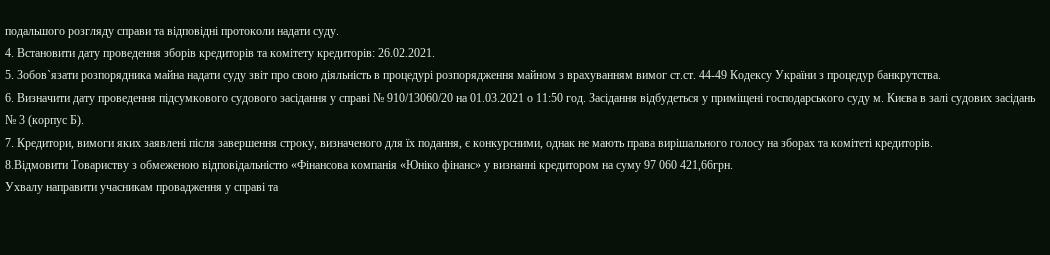подальшого розгляду справи та відповідні протоколи надати суду.
4. Встановити дату проведення зборів кредиторів та комітету кредиторів: 26.02.2021.
5. Зобов`язати розпорядника майна надати суду звіт про свою діяльність в процедурі розпорядження майном з врахуванням вимог ст.ст. 44-49 Кодексу України з процедур банкрутства.
6. Визначити дату проведення підсумкового судового засідання у справі № 910/13060/20 на 01.03.2021 о 11:50 год. Засідання відбудеться у приміщені господарського суду м. Києва в залі судових засідань № 3 (корпус Б).
7. Кредитори, вимоги яких заявлені після завершення строку, визначеного для їх подання, є конкурсними, однак не мають права вирішального голосу на зборах та комітеті кредиторів.
8.Відмовити Товариству з обмеженою відповідальністю «Фінансова компанія «Юніко фінанс» у визнанні кредитором на суму 97 060 421,66грн.
Ухвалу направити учасникам провадження у справі та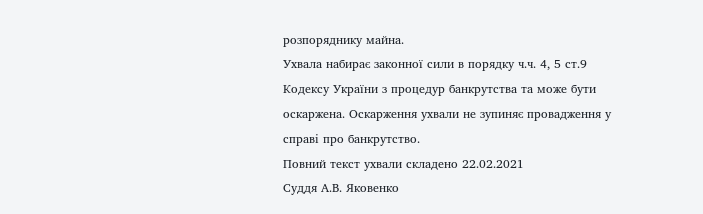розпоряднику майна.
Ухвала набирає законної сили в порядку ч.ч. 4, 5 ст.9 Кодексу України з процедур банкрутства та може бути оскаржена. Оскарження ухвали не зупиняє провадження у справі про банкрутство.
Повний текст ухвали складено 22.02.2021
Суддя А.В. Яковенко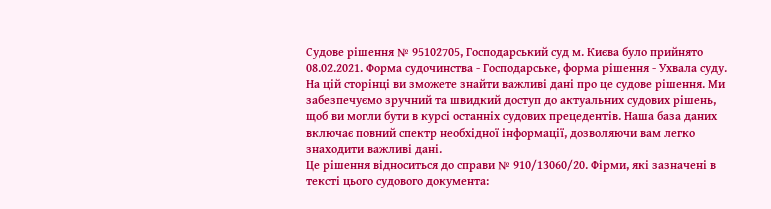Судове рішення № 95102705, Господарський суд м. Києва було прийнято 08.02.2021. Форма судочинства - Господарське, форма рішення - Ухвала суду. На цій сторінці ви зможете знайти важливі дані про це судове рішення. Ми забезпечуємо зручний та швидкий доступ до актуальних судових рішень, щоб ви могли бути в курсі останніх судових прецедентів. Наша база даних включає повний спектр необхідної інформації, дозволяючи вам легко знаходити важливі дані.
Це рішення відноситься до справи № 910/13060/20. Фірми, які зазначені в тексті цього судового документа: